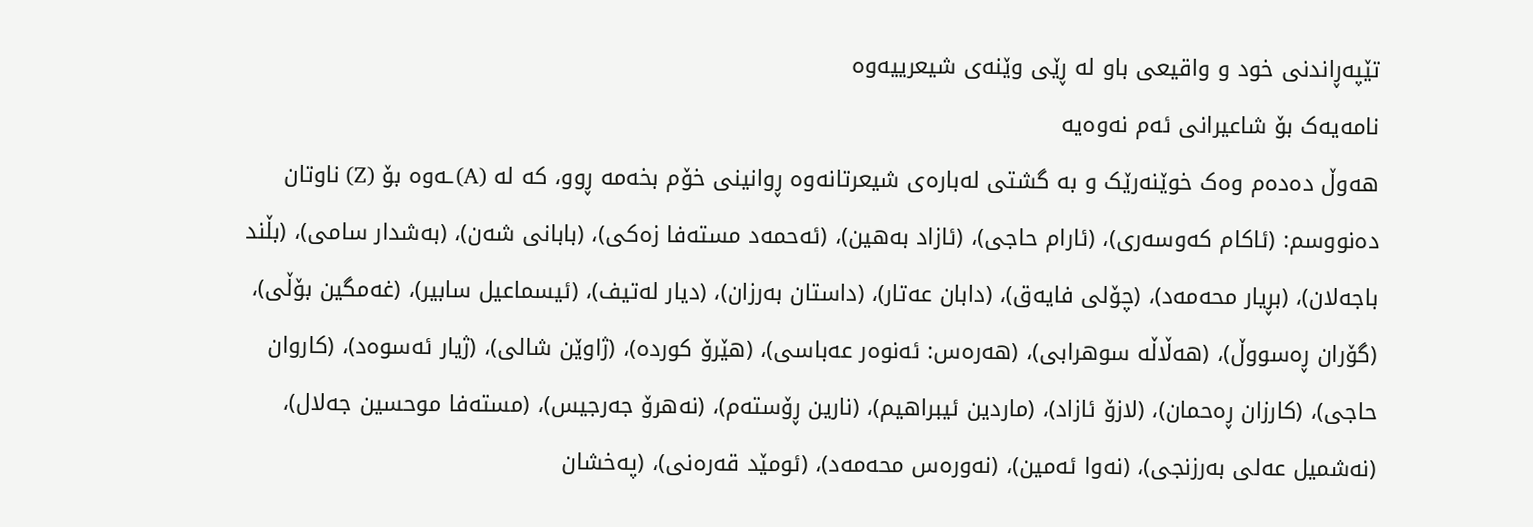تێپەڕاندنی خود و واقیعی باو لە ڕێی وێنەی شیعرییەوە
نامەیەک بۆ شاعیرانی ئەم نەوەیە
هەوڵ دەدەم وەک خوێنەرێک و بە گشتی لەبارەی شیعرتانەوە ڕوانینی خۆم بخەمە ڕوو، کە لە (A)ـەوە بۆ (Z) ناوتان دەنووسم: (ئاکام کەوسەری)، (ئارام حاجی)، (ئازاد بەهین)، (ئەحمەد مستەفا زەکی)، (بابانی شەن)، (بەشدار سامی)، (بڵند باجەلان)، (بڕیار محەمەد)، (چۆلی فایەق)، (دابان عەتار)، (داستان بەرزان)، (دیار لەتیف)، (ئیسماعیل سابیر)، (غەمگین بۆڵی)، (گۆران ڕەسووڵ)، (هەڵاڵە سوهرابی)، (هەرەس: ئەنوەر عەباسی)، (هێرۆ کوردە)، (ژاوێن شالی)، (ژیار ئەسوەد)، (کاروان حاجی)، (کارزان ڕەحمان)، (لازۆ ئازاد)، (ماردین ئیبراهیم)، (نارین ڕۆستەم)، (نەهرۆ جەرجیس)، (مستەفا موحسین جەلال)، (نەشمیل عەلی بەرزنجی)، (نەوا ئەمین)، (نەورەس محەمەد)، (ئومێد قەرەنی)، (پەخشان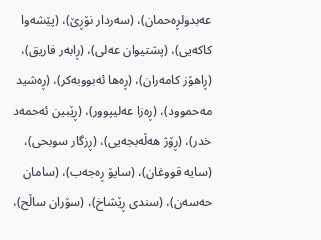عەبدولڕەحمان)، (سەردار نۆڕێ)، (پێشەوا کاکەیی)، (پشتیوان عەلی)، (ڕابەر فاریق)، (ڕاهۆز کامەران)، (ڕەها ئەبووبەکر)، (ڕەشید مەحموود)، (ڕەزا عەلیپوور)، (ڕێبین ئەحمەد خدر)، (ڕۆژ هەڵەبجەیی)، (ڕزگار سوبحی)، (سایە قووغان)، (سایۆ ڕەجەب)، (سامان حەسەن)، (سندی ڕێشاخ)، (سۆران ساڵح)،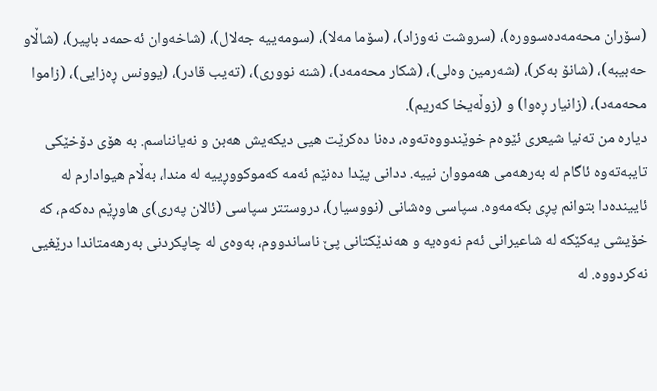(سۆران محەمەدەسوورە)، (سروشت نەوزاد)، (سۆما مەلا)، (سومەییە جەلال)، (شاخەوان ئەحمەد باپیر)، (شاڵاو حەبیبە)، (شانۆ بەکر)، (شەرمین وەلی)، (شکار محەمەد)، (شنە نووری)، (تەیب قادر)، (یوونس ڕەزایی)، (زاموا محەمەد)، (زانیار ڕەوا) و (زوڵەیخا کەریم).
دیارە من تەنیا شیعری ئێوەم خوێندووەتەوە، دەنا دەکرێت هیی دیکەیش هەبن و نەیانناسم. بە هۆی دۆخێکی تایبەتەوە ئاگام لە بەرهەمی هەمووان نییە. ددانی پێدا دەنێم ئەمە کەموکووڕییە لە مندا، بەڵام هیوادارم لە ئاییندەدا بتوانم پڕی بکەمەوە. سپاسی وەشانی (نووسیار)، دروستتر سپاسی (ئالان پەری)ی هاوڕێم دەکەم، کە خۆیشی یەکێکە لە شاعیرانی ئەم نەوەیە و هەندێکتانی پێ ناساندووم، بەوەی لە چاپکردنی بەرهەمتاندا درێغیی نەکردووە. لە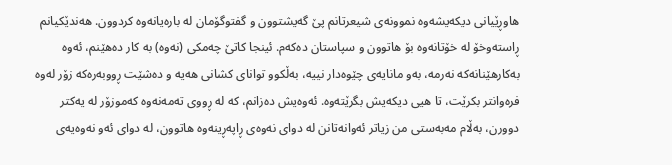هاوڕێیانی دیکەیشەوە نموونەی شیعرتانم پێ گەیشتوون و گفتوگۆمان لە بارەیانەوە کردوون. هەندێکیانم ڕاستەوخۆ لە خۆتانەوە بۆ هاتوون و سپاستان دەکەم. ئینجا کاتێ چەمکی (نەوە) بە کار دەهێنم، ئەوە بەکارهێنانەکە نەرمە، بەو مانایەی چێوەدار نییە، بەڵکوو توانای کشانی هەیە و دەشێت ڕووبەرەکە زۆر لەوە فرەوانتر بکرێت، تا هیی دیکەیش بگرێتەوە. ئەوەیش دەزانم، کە لە ڕووی تەمەنەوە کەموزۆر لە یەکتر دوورن، بەڵام مەبەستی من زیاتر ئەوانەتانن لە دوای نەوەی ڕاپەڕینەوە هاتوون، لە دوای ئەو نەوەیەی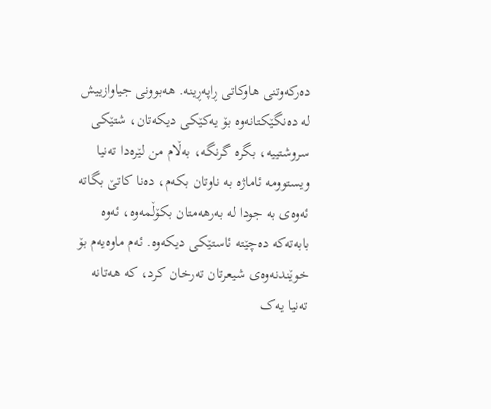دەرکەوتنی هاوکاتی ڕاپەڕینە. هەبوونی جیاوازییش لە دەنگێکتانەوە بۆ یەکێکی دیکەتان، شتێکی سروشتییە، بگرە گرنگە، بەڵام من لێرەدا تەنیا ویستوومە ئاماژە بە ناوتان بکەم، دەنا کاتێ بگاتە ئەوەی بە جودا لە بەرهەمتان بکۆڵمەوە، ئەوە بابەتەکە دەچێتە ئاستێکی دیکەوە. ئەم ماوەیەم بۆ خوێندنەوەی شیعرتان تەرخان کرد، کە هەتانە تەنیا یەک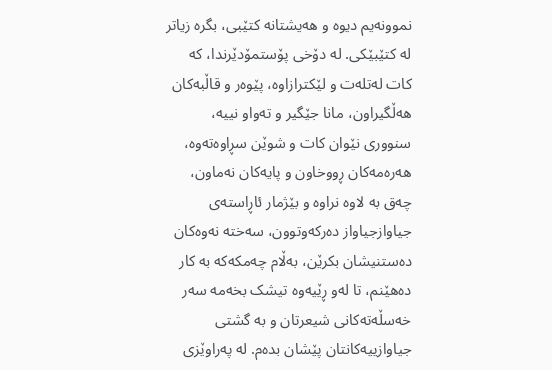نموونەیم دیوە و هەیشتانە کتێبی، بگرە زیاتر لە کتێبێکی. لە دۆخی پۆستمۆدێرندا، کە کات لەتلەت و لێکترازاوە، پێوەر و قاڵبەکان هەڵگیراون، مانا جێگیر و تەواو نییە، سنووری نێوان کات و شوێن سڕاوەتەوە، هەرەمەکان ڕووخاون و پایەکان نەماون، چەق بە لاوە نراوە و بێژمار ئاڕاستەی جیاوازجیاواز دەرکەوتوون، سەختە نەوەکان دەستنیشان بکرێن، بەڵام چەمکەکە بە کار دەهێنم، تا لەو ڕێیەوە تیشک بخەمە سەر خەسڵەتەکانی شیعرتان و بە گشتی جیاوازییەکانتان پێشان بدەم. لە پەراوێزی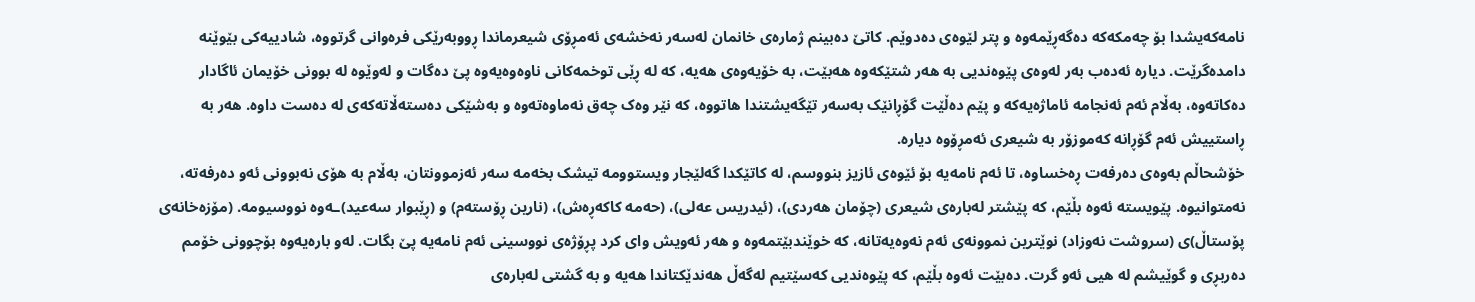نامەکەیشدا بۆ چەمکەکە دەگەڕێمەوە و پتر لێوەی دەدوێم. کاتێ دەبینم ژمارەی خانمان لەسەر نەخشەی ئەمڕۆی شیعرماندا ڕووبەرێکی فرەوانی گرتووە، شادییەکی بێوێنە دامدەگرێت. دیارە ئەدەب بەر لەوەی پێوەندیی بە هەر شتێکەوە هەبێت، بە خۆیەوەی هەیە، کە لە ڕێی توخمەکانی ناوەوەیەوە پێ دەگات و لەوێوە لە بوونی خۆیمان ئاگادار دەکاتەوە، بەڵام ئەم ئەنجامە ئاماژەیەکە و پێم دەڵێت گۆڕانێک بەسەر تێگەیشتندا هاتووە، کە نێر وەک چەق نەماوەتەوە و بەشێکی دەستەڵاتەکەی لە دەست داوە. هەر بە ڕاستییش ئەم گۆڕانە کەموزۆر بە شیعری ئەمڕۆوە دیارە.
خۆشحاڵم بەوەی دەرفەت ڕەخساوە، تا ئەم نامەیە بۆ ئێوەی ئازیز بنووسم، لە کاتێکدا گەلێجار ویستوومە تیشک بخەمە سەر ئەزموونتان، بەڵام بە هۆی نەبوونی ئەو دەرفەتە، نەمتوانیوە. پێویستە ئەوە بڵێم، کە پێشتر لەبارەی شیعری (چۆمان هەردی)، (ئیدریس عەلی)، (حەمە کاکەڕەش)، (نارین ڕۆستەم) و (ڕێبوار سەعید)ـەوە نووسیومە. (مۆزەخانەی پۆستاڵ)ی (سروشت نەوزاد) نوێترین نموونەی ئەم نەوەیەتانە، کە خوێندبێتمەوە و هەر ئەویش وای کرد پڕۆژەی نووسینی ئەم نامەیە پێ بگات. لەو بارەیەوە بۆچوونی خۆمم دەربڕی و گوێیشم لە هیی ئەو گرت. دەبێت ئەوە بڵێم، کە پێوەندیی کەسێتیم لەگەڵ هەندێکتاندا هەیە و بە گشتی لەبارەی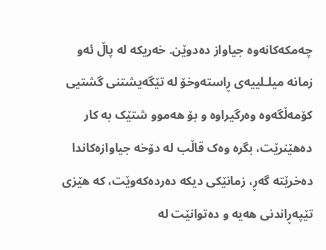چەمکەکانەوە جیاواز دەدوێن. خەریکە لە پاڵ ئەو زمانە میلـلییەی ڕاستەوخۆ لە تێگەیشتنی گشتیی کۆمەڵگەوە وەرگیراوە و بۆ هەموو شتێک بە کار دەهێنرێت، بگرە وەک قاڵب لە دۆخە جیاوازەکاندا دەخرێتە گەڕ، زمانێکی دیکە دەردەکەوێت، کە هێزی تێپەڕاندنی هەیە و دەتوانێت لە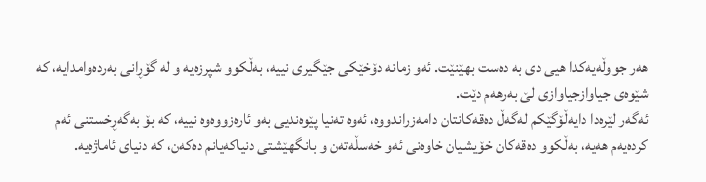هەر جووڵەیەکدا هیی دی بە دەست بهێنێت. ئەو زمانە دۆخێکی جێگیری نییە، بەڵکوو شپرزەیە و لە گۆڕانی بەردەوامدایە، کە شێوەی جیاوازجیاوازی لێ بەرهەم دێت.
ئەگەر لێرەدا دایەڵۆگێکم لەگەڵ دەقەکانتان دامەزراندووە، ئەوە تەنیا پێوەندیی بەو ئارەزووەوە نییە، کە بۆ بەگەڕخستنی ئەم کردەیەم هەیە، بەڵکوو دەقەکان خۆیشیان خاوەنی ئەو خەسڵەتەن و بانگهێشتی دنیاکەیانم دەکەن، کە دنیای ئاماژەیە.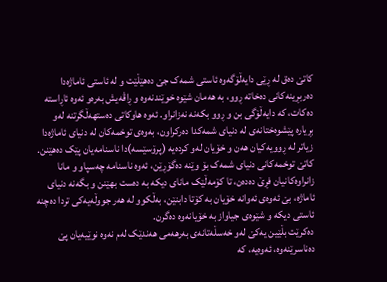کاتێ دەق لە ڕێی دایەڵۆگەوە ئاستی شمەک جێ دەهێڵێت و لە ئاستی ئاماژەدا دەربڕینەکانی دەخاتە ڕوو، بە هەمان شێوە خوێندنەوە و ڕاڤەیش بەرەو ئەوە ئاڕاستە دەکات، کە دایەڵۆگی بن و ڕوو بکەنە نەزانراو. ئەوە هاوکاتی دەستهەڵگرتنە لەو بڕیارە پێشوەختانەی لە دنیای شمەکدا دەرکراون، بەوەی توخمەکان لە دنیای ئاماژەدا زیاتر لە ڕوویەکیان هەن و خۆیان لەو کردەیە (پرۆسێسە)دا ناسنامەیان پێک دەهێنن. کاتێ توخمەکانی دنیای شمەک بۆ وێنە دەگۆڕێن، ئەوە ناسنامە چەسپاو و مانا زانراوەکانیان فڕێ دەدەن، تا کۆمەڵێک مانای دیکە بە دەست بهێنن و بگەنە دنیای ئاماژە، بێ ئەوەی ئەوانە خۆیان بە کۆتا دابنێن، بەڵکوو لە هەر جووڵەیەکی تردا دەچنە ئاستی دیکە و شێوەی جیاواز بە خۆیانەوە دەگرن.
دەکرێت بڵێین یەکێ لەو خەسڵەتانەی بەرهەمی هەندێک لەم نەوە نوێیەیان پێ دەناسرێنەوە، ئەوەیە، کە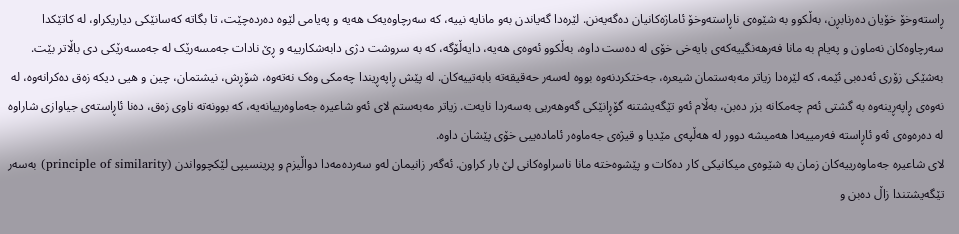ڕاستەوخۆ خۆیان دەرنابڕن، بەڵکوو بە شێوەی ناڕاستەوخۆ ئاماژەکانیان دەگەیەنن. لێرەدا گەیاندن بەو مانایە نییە، کە سەرچاوەیەک هەیە و پەیامی لێوە دەردەچێت، تا بگاتە کەسانێکی دیاریکراو، لە کاتێکدا سەرچاوەکان نەماون و پەیام بە مانا فەرهەنگییەکەی بایەخی خۆی لە دەست داوە، بەڵکوو ئەوەی هەیە، دایەڵۆگە، کە بە سروشت دژی دابەشکارییە و ڕێ نادات جەمسەرێک لە جەمسەرێکی دی باڵاتر بێت. بەشێکی زۆری ئەدەبی ئێمە، کە لێرەدا زیاتر مەبەستمان شیعرە، جەختکردنەوە بووە لەسەر حەقیقەتە بابەتییەکان. لە پێش ڕاپەڕیندا چەمکی وەک نەتەوە، شۆڕش، نیشتمان، چین و هیی دیکە زەق دەکرانەوە، لە نەوەی ڕاپەڕینەوە بە گشتی ئەم چەمکانە بزر دەبن، بەڵام ئەو تێگەیشتنە گۆڕانێکی گەوهەریی بەسەردا نایەت. زیاتر مەبەستم لای ئەو شاعیرە جەماوەرییانەیە، کە بوونەتە ناوی زەق، دەنا ئاڕاستەی جیاوازی شاراوە لە دەرەوەی ئەو ئاڕاستە فەرمییەدا هەمیشە دوور لە هەڵپەی مێدیا و قیژەی جەماوەر ئامادەییی خۆی پێشان داوە.
لای شاعیرە جەماوەرییەکان زمان بە شێوەی میکانیکی کار دەکات و پێشوەختە مانا ناسراوەکانی لێ بار کراون. ئەگەر زانیمان لەو سەردەمەدا دواڵیزم و پرینسیپی لێکچوواندن (principle of similarity) بەسەر تێگەیشتندا زاڵ دەبن و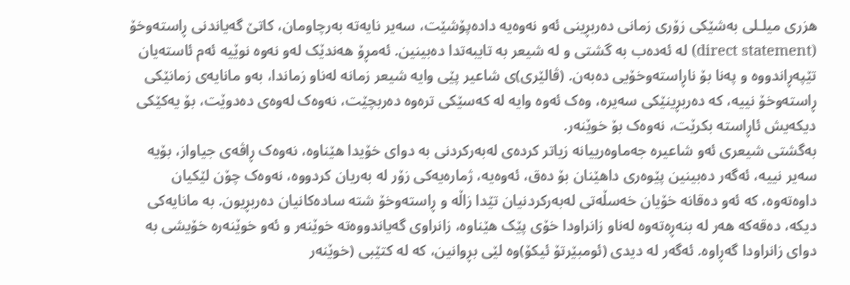هزری میلـلی بەشێکی زۆری زمانی دەربڕینی ئەو نەوەیە دادەپۆشێت، سەیر نایەتە بەرچاومان، کاتێ گەیاندنی ڕاستەوخۆ (direct statement) لە ئەدەب بە گشتی و لە شیعر بە تایبەتدا دەبینین. ئەمڕۆ هەندێک لەو نەوە نوێیە ئەم ئاستەیان تێپەڕاندووە و پەنا بۆ ناڕاستەوخۆیی دەبەن. (ڤالێری)ی شاعیر پێی وایە شیعر زمانە لەناو زماندا، بەو مانایەی زمانێکی ڕاستەوخۆ نییە، کە دەربڕینێکی سەیرە، وەک ئەوە وایە لە کەسێکی ترەوە دەربچێت، نەوەک لەوەی دەدوێت، بۆ یەکێکی دیکەیش ئاڕاستە بکرێت، نەوەک بۆ خوێنەر.
بەگشتی شیعری ئەو شاعیرە جەماوەرییانە زیاتر کردەی لەبەرکردنی بە دوای خۆیدا هێناوە، نەوەک ڕاڤەی جیاواز، بۆیە سەیر نییە، ئەگەر دەبینین پێوەری داهێنان بۆ دەق، ئەوەیە، ژمارەیەکی زۆر لە بەریان کردووە، نەوەک چۆن لێکیان داوەتەوە، کە ئەو دەقانە خۆیان خەسڵەتی لەبەرکردنیان تێدا زاڵە و ڕاستەوخۆ شتە سادەکانیان دەربڕیون. بە مانایەکی دیکە، دەقەکە هەر لە بنەڕەتەوە لەناو زانراودا خۆی پێک هێناوە، زانراوی گەیاندووەتە خوێنەر و ئەو خوێنەرە خۆیشی بە دوای زانراودا گەڕاوە. ئەگەر لە دیدی (ئومبێرتۆ ئیکۆ)وە لێی بڕوانین، کە لە کتێبی (خوێنەر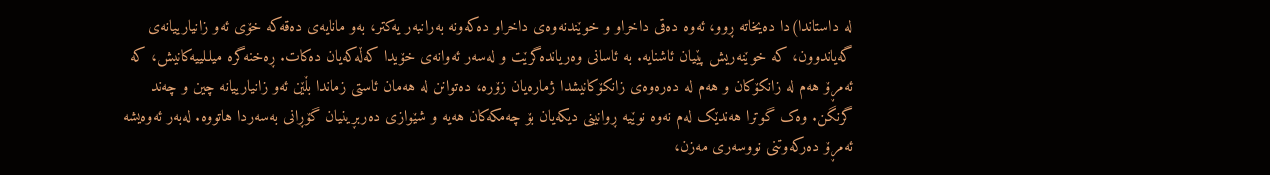لە داستاندا)دا دەیخاتە ڕوو، ئەوە دەقی داخراو و خوێندنەوەی داخراو دەکەونە بەرانبەر یەکتر، بەو مانایەی دەقەکە خۆی ئەو زانیارییانەی گەیاندوون، کە خوێنەریش پێیان ئاشنایە. بە ئاسانی وەریاندەگرێت و لەسەر ئەوانەی خۆیدا کەڵەکەیان دەکات. ڕەخنەگرە میلـلییەکانیش، کە ئەمڕۆ هەم لە زانکۆکان و هەم لە دەرەوەی زانکۆکانیشدا ژمارەیان زۆرە، دەتوانن لە هەمان ئاستی زماندا بڵێن ئەو زانیارییانە چین و چەند گرنگن. وەک گوترا هەندێک لەم نەوە نوێیە ڕوانینی دیکەیان بۆ چەمکەکان هەیە و شێوازی دەربڕینیان گۆڕانی بەسەردا هاتووە. لەبەر ئەوەیشە ئەمڕۆ دەرکەوتنی نووسەری مەزن،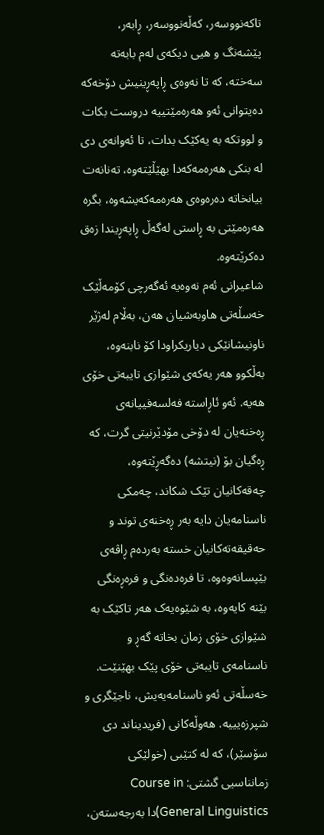تاکەنووسەر، کەڵەنووسەر، ڕابەر، پێشەنگ و هیی دیکەی لەم بابەتە سەختە، کە تا نەوەی ڕاپەڕینیش دۆخەکە دەیتوانی ئەو هەرەمێتییە دروست بکات و لووتکە بە یەکێک بدات، تا ئەوانەی دی لە بنکی هەرەمەکەدا بهێڵێتەوە، تەنانەت بیانخاتە دەرەوەی هەرەمەکەیشەوە، بگرە هەرەمێتی بە ڕاستی لەگەڵ ڕاپەڕیندا زەق دەکرێتەوە.
شاعیرانی ئەم نەوەیە ئەگەرچی کۆمەڵێک خەسڵەتی هاوبەشیان هەن، بەڵام لەژێر ناونیشانێکی دیاریکراودا کۆ نابنەوە، بەڵکوو هەر یەکەی شێوازی تایبەتی خۆی هەیە. ئەو ئاڕاستە فەلسەفییانەی ڕەخنەیان لە دۆخی مۆدێرنیتی گرت، کە ڕەگیان بۆ (نیتشە) دەگەڕێتەوە، چەقەکانیان تێک شکاند، چەمکی ناسنامەیان دایە بەر ڕەخنەی توند و حەقیقەتەکانیان خستە بەردەم ڕاڤەی بێپسانەوەوە، تا فرەدەنگی و فرەڕەنگی بێنە کایەوە، بە شێوەیەک هەر تاکێک بە شێوازی خۆی زمان بخاتە گەڕ و ناسنامەی تایبەتی خۆی پێک بهێنێت. خەسڵەتی ئەو ناسنامەیەیش، ناجێگری و شپرزەیییە. هەوڵەکانی (فریدیناند دی سۆسێر)، کە لە کتێبی (خولێکی زمانناسیی گشتی: Course in General Linguistics)دا بەرجەستەن،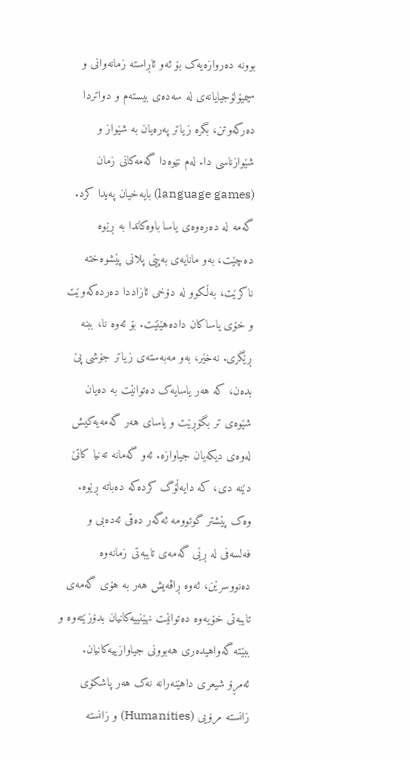بوونە دەروازەیەک بۆ ئەو ئاڕاستە زمانەوانی و سیمیۆلۆجیایانەی لە سەدەی بیستەم و دواتردا دەرکەوتن، بگرە زیاتر پەرەیان بە شێواز و شێوازناسی دا. لەم نێوەدا گەمەکانی زمان (language games) بایەخیان پەیدا کرد. گەمە لە دەرەوەی یاسا باوەکاندا بە ڕێوە دەچێت، بەو مانایەی بەپێی پلانی پێشوەختە ناکرێت، بەڵکوو لە دۆخی ئازاددا دەردەکەوێت و خۆی یاساکان دادەهێنێت. بۆ ئەوە نا، ببنە ڕێگری. نەخێر، بەو مەبەستەی زیاتر جۆشی پێ بدەن، کە هەر یاسایەک دەتوانێت بە دەیان شێوەی تر بگۆڕێت و یاسای هەر گەمەیەکیش لەوەی دیکەیان جیاوازە. ئەو گەمانە تەنیا کاتێ دێنە دی، کە دایەڵۆگ کردەکە دەباتە ڕێوە. وەک پێشتر گوتوومە ئەگەر دەقی ئەدەبی و فەلسەفی لە ڕێی گەمەی تایبەتی زمانەوە دەنووسرێن، ئەوە ڕاڤەیش هەر بە هۆی گەمەی تایبەتی خۆیەوە دەتوانێت نهێنییەکانیان بدۆزێتەوە و ببێتە گەواهیدەری هەبوونی جیاوازییەکانیان.
ئەمڕۆ شیعری داهێنەرانە نەک هەر پاشکۆی زانستە مرۆیی (Humanities) و زانستە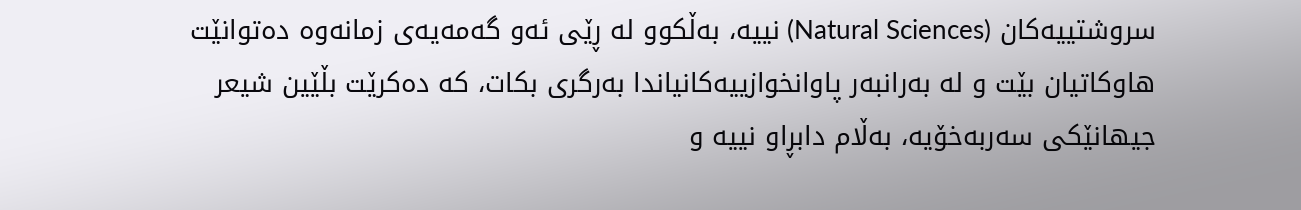سروشتییەکان (Natural Sciences) نییە، بەڵکوو لە ڕێی ئەو گەمەیەی زمانەوە دەتوانێت هاوکاتیان بێت و لە بەرانبەر پاوانخوازییەکانیاندا بەرگری بکات، کە دەکرێت بڵێین شیعر جیهانێکی سەربەخۆیە، بەڵام دابڕاو نییە و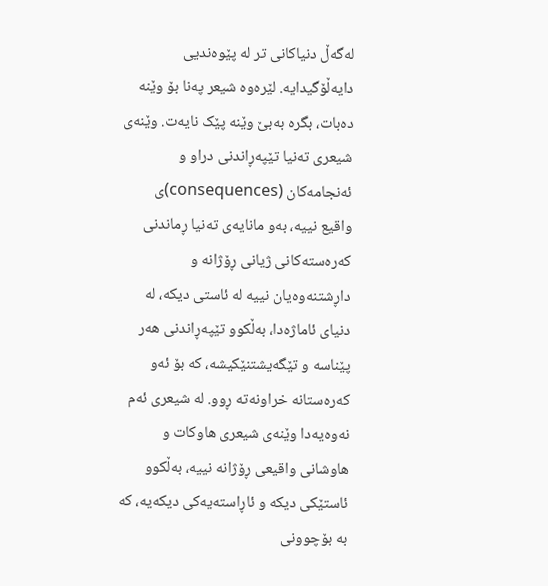لەگەڵ دنیاکانی تر لە پێوەندیی دایەڵۆگیدایە. لێرەوە شیعر پەنا بۆ وێنە دەبات، بگرە بەبێ وێنە پێک نایەت. وێنەی شیعری تەنیا تێپەڕاندنی دراو و ئەنجامەکان (consequences)ی واقیع نییە، بەو مانایەی تەنیا ڕماندنی کەرەستەکانی ژیانی ڕۆژانە و داڕشتنەوەیان نییە لە ئاستی دیکە، لە دنیای ئاماژەدا، بەڵکوو تێپەڕاندنی هەر پێناسە و تێگەیشتنێکیشە، کە بۆ ئەو کەرەستانە خراونەتە ڕوو. لە شیعری ئەم نەوەیەدا وێنەی شیعری هاوکات و هاوشانی واقیعی ڕۆژانە نییە، بەڵکوو ئاستێکی دیکە و ئاڕاستەیەکی دیکەیە، کە بە بۆچوونی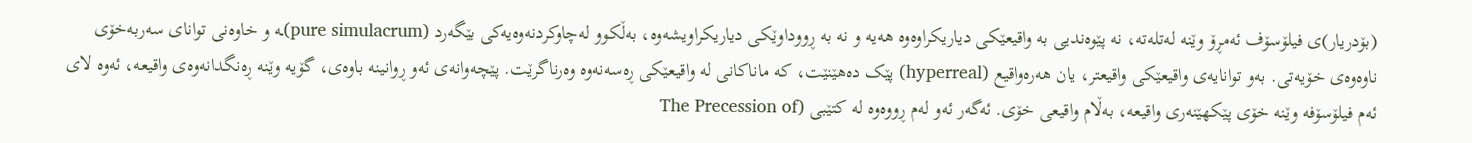(بۆدریار)ی فیلۆسۆف ئەمڕۆ وێنە لەتلەتە، نە پێوەندیی بە واقیعێکی دیاریکراوەوە هەیە و نە بە ڕووداوێکی دیاریکراویشەوە، بەڵکوو لەچاوکردنەوەیەکی بێگەرد (pure simulacrum)ـە و خاوەنی توانای سەربەخۆی ناوەوەی خۆیەتی. بەو توانایەی واقیعێکی واقیعتر، یان هەرەواقیع (hyperreal) پێک دەهێنێت، کە ماناکانی لە واقیعێکی ڕەسەنەوە وەرناگرێت. پێچەوانەی ئەو ڕوانینە باوەی، گۆیە وێنە ڕەنگدانەوەی واقیعە، ئەوە لای ئەم فیلۆسۆفە وێنە خۆی پێکهێنەری واقیعە، بەڵام واقیعی خۆی. ئەگەر ئەو لەم ڕووەوە لە کتێبی (The Precession of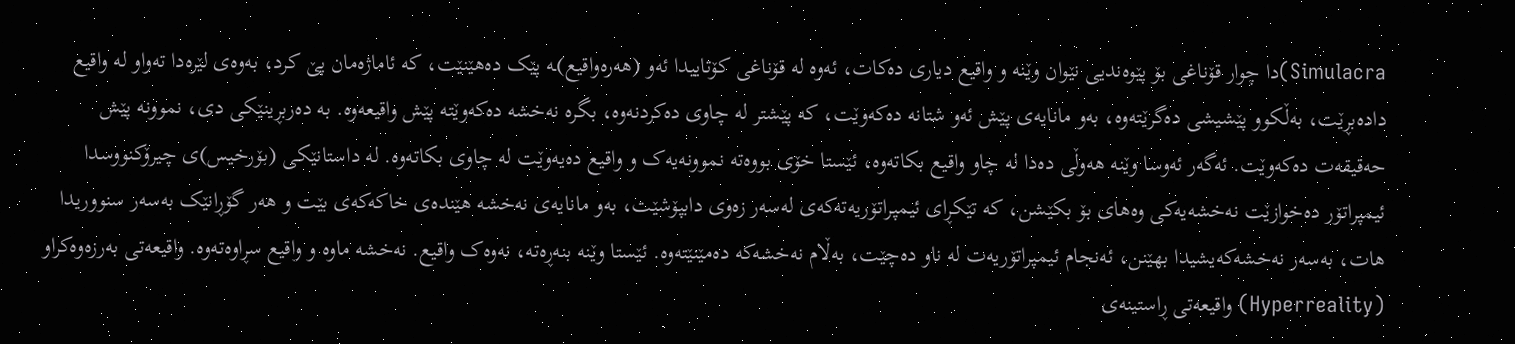Simulacra)دا چوار قۆناغی بۆ پێوەندیی نێوان وێنە و واقیع دیاری دەکات، ئەوە لە قۆناغی کۆتاییدا ئەو (هەرەواقیع)ـە پێک دەهێنێت، کە ئاماژەمان پێ کرد، بەوەی لێرەدا تەواو لە واقیع دادەبڕێت، بەڵکوو پێشیشی دەگرێتەوە، بەو مانایەی پێش ئەو شتانە دەکەوێت، کە پێشتر لە چاوی دەکردنەوە، بگرە نەخشە دەکەوێتە پێش واقیعەوە. بە دەربڕینێکی دی، نموونە پێش حەقیقەت دەکەوێت. ئەگەر ئەوسا وێنە هەوڵی دەدا لە چاو واقیع بکاتەوە، ئێستا خۆی بووەتە نموونەیەک و واقیع دەیەوێت لە چاوی بکاتەوە. لە داستانێکی (بۆرخیس)ی چیرۆکنووسدا ئیمپراتۆر دەخوازێت نەخشەیەکی وەهای بۆ بکێشن، کە تێکڕای ئیمپراتۆریەتەکەی لەسەر زەوی دابپۆشێت، بەو مانایەی نەخشە هێندەی خاکەکەی بێت و هەر گۆڕانێک بەسەر سنووریدا هات، بەسەر نەخشەکەیشیدا بهێنن، ئەنجام ئیمپراتۆریەت لە ناو دەچێت، بەڵام نەخشەکە دەمێنێتەوە. ئێستا وێنە بنەڕەتە، نەوەک واقیع. نەخشە ماوە و واقیع سڕاوەتەوە. واقیعەتی بەرزەوەکراو (Hyperreality) واقیعەتی ڕاستینەی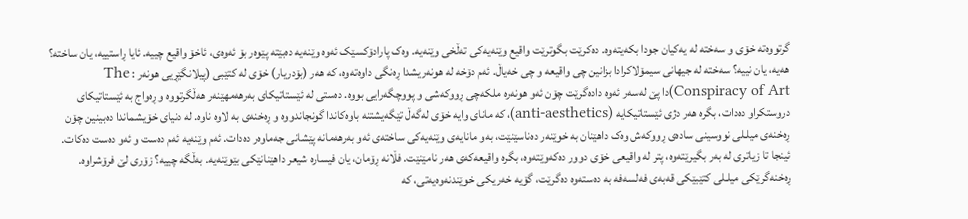گرتووەتە خۆی و سەختە لە یەکیان جودا بکەیتەوە. دەکرێت بگوترێت واقیع وێنەیەکی تەڵخی وێنەیە. وەک پارادۆکسێک ئەوە وێنەیە دەبێتە پێوەر بۆ ئەوەی، ئاخۆ واقیع چییە. ئایا ڕاستییە، یان ساختە؟ هەیە، یان نییە؟ سەختە لە جیهانی سیمۆلاکرادا بزانین چی واقیعە و چی خەیاڵ. ئەم دۆخە لە هونەریشدا ڕەنگی داوەتەوە، کە هەر (بۆدریار) خۆی لە کتێبی (پیلانگێڕیی هونەر : The Conspiracy of Art)دا پێ لەسەر ئەوە دادەگرێت چۆن ئەو هونەرە ملکەچی ڕووکەشی و پووچگەرایی بووە. دەستی لە ئێستاتیکای بەرهەمهێنەر هەڵگرتووە و ڕەواج بە ئێستاتیکای دروستکراو دەدات، بگرە هەر دژی ئێستاتیکایە (anti-aesthetics)، کە مانای وایە خۆی لەگەڵ تێگەیشتنە باوەکاندا گونجاندووە و ڕەخنەی بە لاوە ناوە. لە دنیای خۆیشماندا دەبینین چۆن ڕەخنەی میلـلی نووسینی سادەی ڕووکەش وەک داهێنان بە خوێنەر دەناسێنێت، بەو مانایەی وێنەیەکی ساختەی ئەو بەرهەمانە پێشانی جەماوەر دەدات. ئەم وێنەیە ئەم دەست و ئەو دەست دەکات. ئینجا تا زیاتری لە بەر بگیرێتەوە، پتر لە واقیعی خۆی دوور دەکەوێتەوە، بگرە واقیعەکەی هەر نامێنێت. فڵانە ڕۆمان، یان فیسارە شیعر داهێنانێکی بێوێنەیە. بەڵگە چییە؟ زۆری لێ فرۆشراوە. ڕەخنەگرێکی میلـلی کتێبێکی قەبەی فەلسەفە بە دەستەوە دەگرێت، گۆیە خەریکی خوێندنەوەیەتی، کە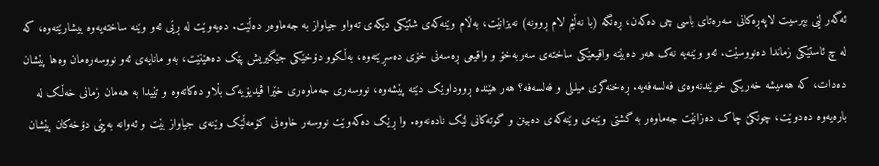ئەگەر لێی بپرسیت لاپەڕەکانی سەرەتای باسی چی دەکەن، ڕەنگە (با نەڵێم لام ڕوونە) نەیزانێت، بەڵام وێنەکەی شتێکی دیکەی تەواو جیاواز بە جەماوەر دەڵێت. دەیەوێت لە ڕێی ئەو وێنە ساختەیەوە بیشارێتەوە، کە لە چ ئاستێکی زماندا دەنووسێت. ئەو وێنەیە نەک هەر دەبێتە واقیعێکی ساختەی سەربەخۆ و واقیعی ڕەسەنی خۆی دەسڕێتەوە، بەڵکوو دۆخێکی جێگیریش پێک دەهێنێت، بەو مانایەی ئەو نووسەرەمان وەها پێشان دەدات، کە هەمیشە خەریکی خوێندنەوەی فەلسەفەیە. ڕەخنەگری میلـلی و فەلسەفە؟ هەر هێندە ڕووداوێک دێتە پێشەوە، نووسەری جەماوەری خێرا ڤیدیۆیەک بڵاو دەکاتەوە و تێیدا بە هەمان زمانی خەڵک لە بارەیەوە دەدوێت، چونکێ چاک دەزانێت جەماوەر بە گشتی وێنەی وێنەکەی دەبینن و گوتەکانی لێک نادەنەوە. وا ڕێک دەکەوێت نووسەر خاوەنی کۆمەڵێک وێنەی جیاواز بێت و ئەوانە بەپێی دۆخەکان پێشان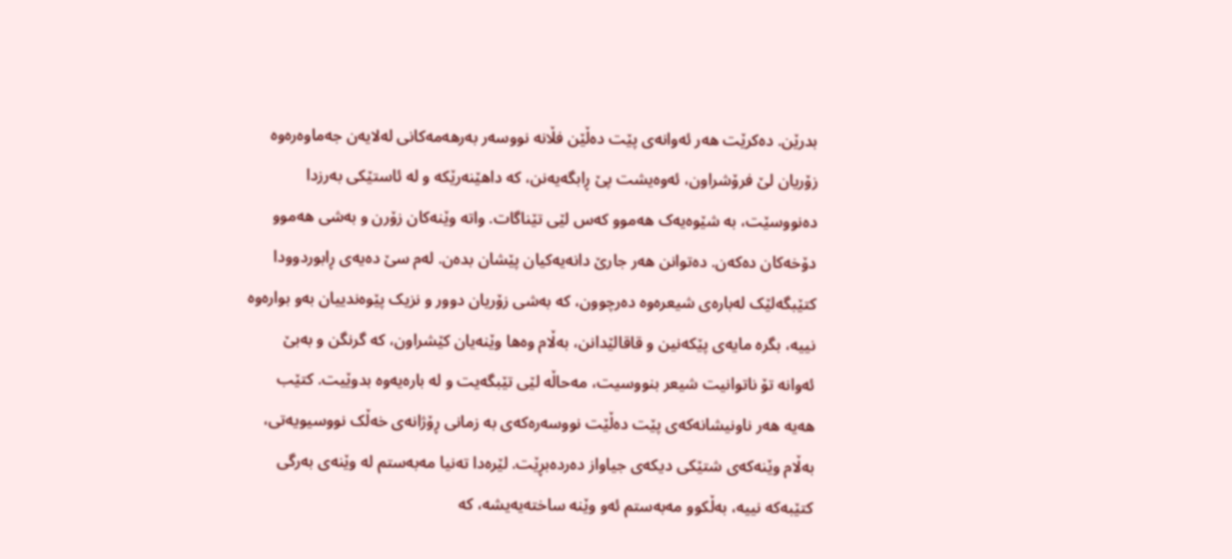بدرێن. دەکرێت هەر ئەوانەی پێت دەڵێن فڵانە نووسەر بەرهەمەکانی لەلایەن جەماوەرەوە زۆریان لێ فرۆشراون، ئەوەیشت پێ ڕابگەیەنن، کە داهێنەرێکە و لە ئاستێکی بەرزدا دەنووسێت، بە شێوەیەک هەموو کەس لێی تێناگات. واتە وێنەکان زۆرن و بەشی هەموو دۆخەکان دەکەن. دەتوانن هەر جارێ دانەیەکیان پێشان بدەن. لەم سێ دەیەی ڕابوردوودا کتێبگەلێک لەبارەی شیعرەوە دەرچوون، کە بەشی زۆریان دوور و نزیک پێوەندییان بەو بوارەوە نییە، بگرە مایەی پێکەنین و قاقالێدانن، بەڵام وەها وێنەیان کێشراون، کە گرنگن و بەبێ ئەوانە تۆ ناتوانیت شیعر بنووسیت، مەحاڵە لێی تێبگەیت و لە بارەیەوە بدوێیت. کتێب هەیە هەر ناونیشانەکەی پێت دەڵێت نووسەرەکەی بە زمانی ڕۆژانەی خەڵک نووسیویەتی، بەڵام وێنەکەی شتێکی دیکەی جیاواز دەردەبڕێت. لێرەدا تەنیا مەبەستم لە وێنەی بەرگی کتێبەکە نییە، بەڵکوو مەبەستم ئەو وێنە ساختەیەیشە، کە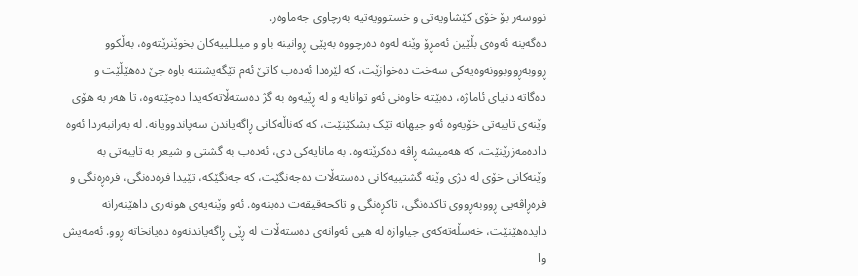نووسەر بۆ خۆی کێشاویەتی و خستوویەتیە بەرچاوی جەماوەر.
دەگەینە ئەوەی بڵێین ئەمڕۆ وێنە لەوە دەرچووە بەپێی ڕوانینە باو و میلـلییەکان بخوێنرێتەوە، بەڵکوو ڕووبەڕووبوونەوەیەکی سەخت دەخوازێت، کە لێرەدا ئەدەب کاتێ ئەم تێگەیشتنە باوە جێ دەهێڵێت و دەگاتە دنیای ئاماژە، دەبێتە خاوەنی ئەو توانایە و لە ڕێیەوە بە گژ دەستەڵاتەکەیدا دەچێتەوە، تا هەر بە هۆی وێنەی تایبەتی خۆیەوە ئەو جیهانە تێک بشکێنێت، کە کەناڵەکانی ڕاگەیاندن سەپاندوویانە. لە بەرانبەردا ئەوە دادەمەزرێنێت، کە هەمیشە ڕاڤە دەکرێتەوە. بە مانایەکی دی، ئەدەب بە گشتی و شیعر بە تایبەتی بە وێنەکانی خۆی لە دژی وێنە گشتییەکانی دەستەڵات دەجەنگێت، کە جەنگێکە، تێیدا فرەدەنگی، فرەڕەنگی و فرەڕاڤەیی ڕووبەڕووی تاکدەنگی، تاکڕەنگی و تاکحەقیقەت دەبنەوە. ئەو وێنەیەی هونەری داهێنەرانە دایدەهێنێت، خەسڵەتەکەی جیاوازە لە هیی ئەوانەی دەستەڵات لە ڕێی ڕاگەیاندنەوە دەیانخاتە ڕوو. ئەمەیش وا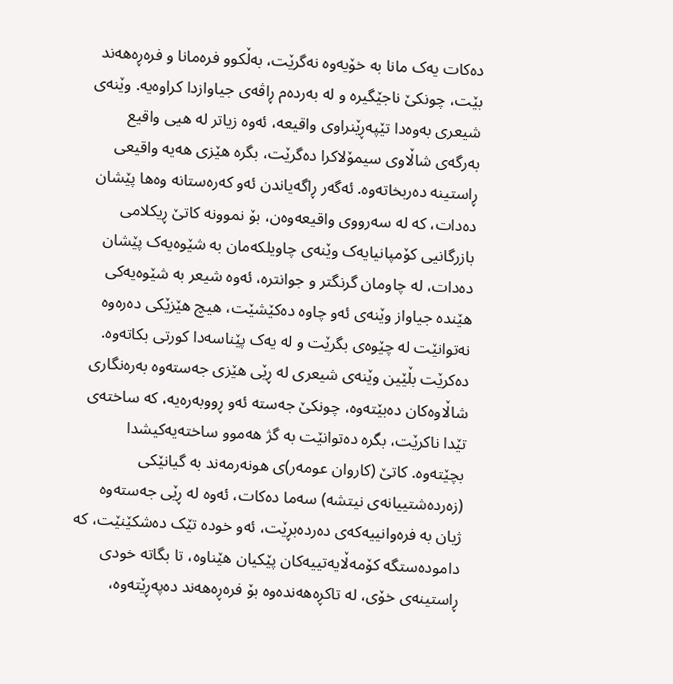دەکات یەک مانا بە خۆیەوە نەگرێت، بەڵکوو فرەمانا و فرەڕەهەند بێت، چونکێ ناجێگیرە و لە بەردەم ڕاڤەی جیاوازدا کراوەیە. وێنەی شیعری بەوەدا تێپەڕێنراوی واقیعە، ئەوە زیاتر لە هیی واقیع بەرگەی شاڵاوی سیمۆلاکرا دەگرێت، بگرە هێزی هەیە واقیعی ڕاستینە دەربخاتەوە. ئەگەر ڕاگەیاندن ئەو کەرەستانە وەها پێشان دەدات، کە لە سەرووی واقیعەوەن، بۆ نموونە کاتێ ڕیکلامی بازرگانیی کۆمپانیایەک وێنەی چاویلکەمان بە شێوەیەک پێشان دەدات، لە چاومان گرنگتر و جوانترە، ئەوە شیعر بە شێوەیەکی هێندە جیاواز وێنەی ئەو چاوە دەکێشێت، هیچ هێزێکی دەرەوە نەتوانێت لە چێوەی بگرێت و لە یەک پێناسەدا کورتی بکاتەوە. دەکرێت بڵێین وێنەی شیعری لە ڕێی هێزی جەستەوە بەرەنگاری شاڵاوەکان دەبێتەوە، چونکێ جەستە ئەو ڕووبەرەیە، کە ساختەی تێدا ناکرێت، بگرە دەتوانێت بە گژ هەموو ساختەیەکیشدا بچێتەوە. کاتێ (کاروان عومەر)ی هونەرمەند بە گیانێکی (زەردەشتییانەی نیتشە) سەما دەکات، ئەوە لە ڕێی جەستەوە ژیان بە فرەوانییەکەی دەردەبڕێت، ئەو خودە تێک دەشکێنێت، کە دامودەستگە کۆمەڵایەتییەکان پێکیان هێناوە، تا بگاتە خودی ڕاستینەی خۆی، لە تاکڕەهەندەوە بۆ فرەڕەهەند دەپەڕێتەوە،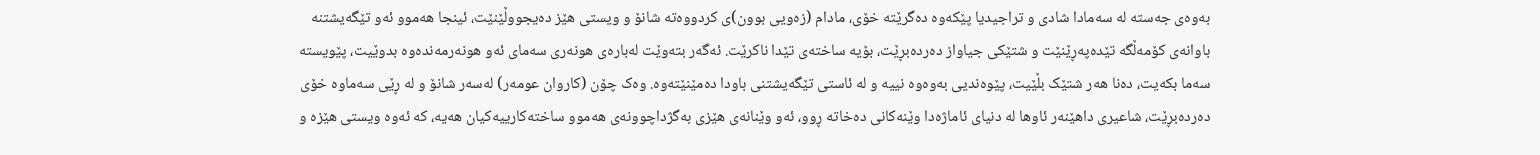بەوەی جەستە لە سەمادا شادی و تراجیدیا پێکەوە دەگرێتە خۆی، مادام (زەویی بوون)ی کردووەتە شانۆ و ویستی هێز دەیجووڵێنێت، ئینجا هەموو ئەو تێگەیشتنە باوانەی کۆمەڵگە تێدەپەڕێنێت و شتێکی جیاواز دەردەبڕێت، بۆیە ساختەی تێدا ناکرێت. ئەگەر بتەوێت لەبارەی هونەری سەمای ئەو هونەرمەندەوە بدوێیت، پێویستە سەما بکەیت، دەنا هەر شتێک بڵێیت، پێوەندیی بەوەوە نییە و لە ئاستی تێگەیشتنی باودا دەمێنێتەوە. وەک چۆن (کاروان عومەر) لەسەر شانۆ و لە ڕێی سەماوە خۆی دەردەبڕێت، شاعیری داهێنەر ئاوها لە دنیای ئاماژەدا وێنەکانی دەخاتە ڕوو، ئەو وێنانەی هێزی بەگژداچوونەی هەموو ساختەکارییەکیان هەیە، کە ئەوە ویستی هێزە و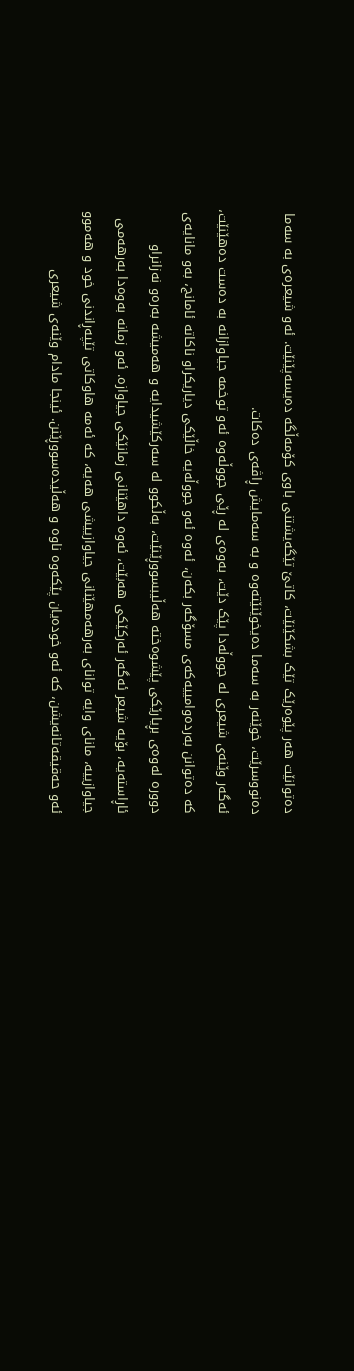دەتوانێت هەر پێوەرێک تێک بشکێنێت، کاتێ تێگەیشتنی باوی کۆمەڵگە دەیسەپێنێت. ئەو شیعرەی بە سەما دەنووسرێت، خوێنەر بە سەما دەیخوێنێتەوە و بە سەمایش ڕاڤەی دەکات.
ئەگەر وێنەی شیعری لە جووڵەدا پێک دێت، بەوەی لە ڕێی جووڵەوە ئەو توخمە جیاوازانە بە دەست دەهێنێت، کە دەتوانن بەردەوامییەکەی مسۆگەر بکەن، ئەوە ئەو جووڵەیە خاڵێکی دیاریکراو ناکاتە ئامانج، بەو مانایەی دوورە لەوەی بڕیارێکی پێشوەختە هەڵیبسووڕێنێت، بەڵکوو لە سەرکێشیدایە و هەمیشە بەرەو نەزانراو ئاڕاستەیە، بۆیە شیعر ئەگەر ئەرکێکی هەبێت، ئەوە داهێنانی زمانێکی جیاوازە. ئەو زمانە بەوەدا بەرهەمی جیاوازییە، مانای وایە توانای بەرهەمهێنانی جیاوازییشی هەیە، کە ئەمە هاوکاتی تێپەڕاندنی خود و هەموو ئەو حەقیقەتانەیشن، کە ئەو خودەیان پێکەوە ناوە و هەڵیدەسووڕێنن. ئینجا مادام وێنەی شیعری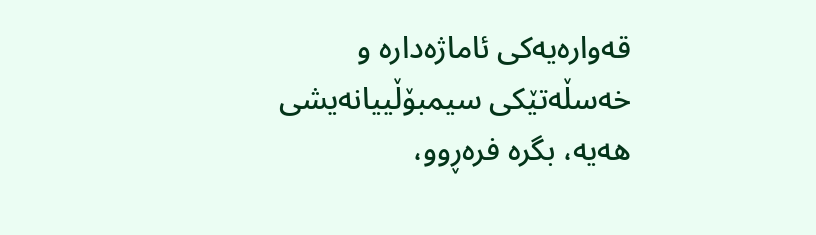قەوارەیەکی ئاماژەدارە و خەسڵەتێکی سیمبۆڵییانەیشی هەیە، بگرە فرەڕوو،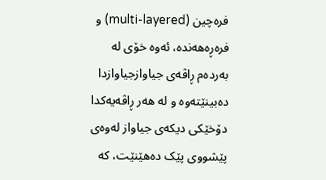فرەچین (multi-layered) و فرەڕەهەندە، ئەوە خۆی لە بەردەم ڕاڤەی جیاوازجیاوازدا دەبینێتەوە و لە هەر ڕاڤەیەکدا دۆخێکی دیکەی جیاواز لەوەی پێشووی پێک دەهێنێت، کە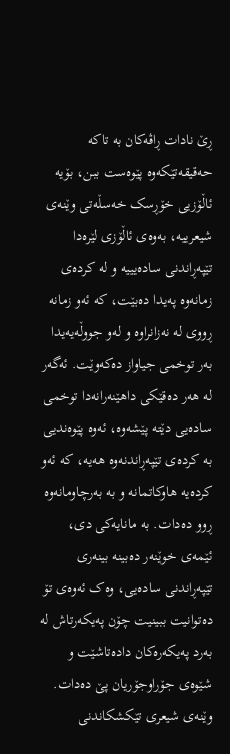ڕێ نادات ڕاڤەکان بە تاکە حەقیقەتێکەوە پێوەست ببن، بۆیە ئاڵۆزیی خۆڕسک خەسڵەتی وێنەی شیعرییە، بەوەی ئاڵۆزی لێرەدا تێپەڕاندنی سادەیییە و لە کردەی زمانەوە پەیدا دەبێت، کە ئەو زمانە ڕووی لە نەزانراوە و لەو جووڵەیەیدا بەر توخمی جیاواز دەکەوێت. ئەگەر لە هەر دەقێکی داهێنەرانەدا توخمی سادەیی دێتە پێشەوە، ئەوە پێوەندیی بە کردەی تێپەڕاندنەوە هەیە، کە ئەو کردەیە هاوکاتمانە و بە بەرچاومانەوە ڕوو دەدات. بە مانایەکی دی، ئێمەی خوێنەر دەبینە بینەری تێپەڕاندنی سادەیی، وەک ئەوەی تۆ دەتوانیت ببینیت چۆن پەیکەرتاش لە بەرد پەیکەرەکان دادەتاشێت و شێوەی جۆراوجۆریان پێ دەدات.
وێنەی شیعری تێکشکاندنی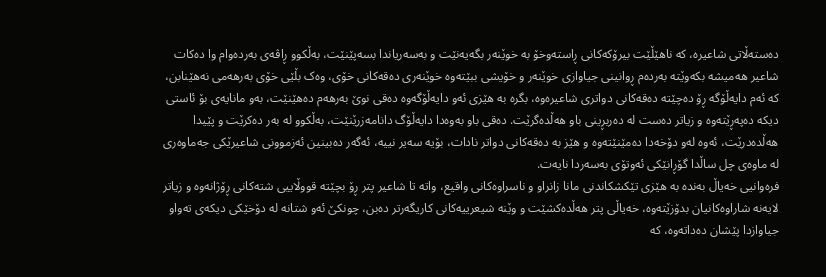دەستەڵاتی شاعیرە، کە ناهێڵێت بیرۆکەکانی ڕاستەوخۆ بە خوێنەر بگەیەنێت و بەسەریاندا بسەپێنێت، بەڵکوو ڕاڤەی بەردەوام وا دەکات شاعیر هەمیشە بکەوێتە بەردەم ڕوانینی جیاوازی خوێنەر و خۆیشی ببێتەوە خوێنەری دەقەکانی خۆی، وەک بڵێی خۆی بەرهەمی نەهێنابن، کە ئەم دایەڵۆگە ڕۆ دەچێتە دەقەکانی دواتری شاعیرەوە، بگرە بە هێزی ئەو دایەڵۆگەوە دەقی نوێ بەرهەم دەهێنێت، بەو مانایەی بۆ ئاستی دیکە دەپەڕێتەوە و زیاتر دەست لە دەربڕینی باو هەڵدەگرێت. دەقی باو بەوەدا دایەڵۆگ دانامەزرێنێت، بەڵکوو لە بەر دەکرێت و پێیدا هەڵدەدرێت، ئەوە لەو دۆخەدا دەمێنێتەوە و هێز بە دەقەکانی دواتر نادات، بۆیە سەیر نییە، ئەگەر دەبینین ئەزموونی شاعیرێکی جەماوەری لە ماوەی چل ساڵدا گۆڕانێکی ئەوتۆی بەسەردا نایەت.
فرەوانیی خەیاڵ بەندە بە هێزی تێکشکاندنی مانا زانراو و ناسراوەکانی واقیع، واتە تا شاعیر پتر ڕۆ بچێتە قووڵاییی شتەکانی ڕۆژانەوە و زیاتر لایەنە شاراوەکانیان بدۆزێتەوە، خەیاڵی پتر هەڵدەکشێت و وێنە شیعرییەکانی کاریگەرتر دەبن، چونکێ ئەو شتانە لە دۆخێکی دیکەی تەواو جیاوازدا پێشان دەداتەوە، کە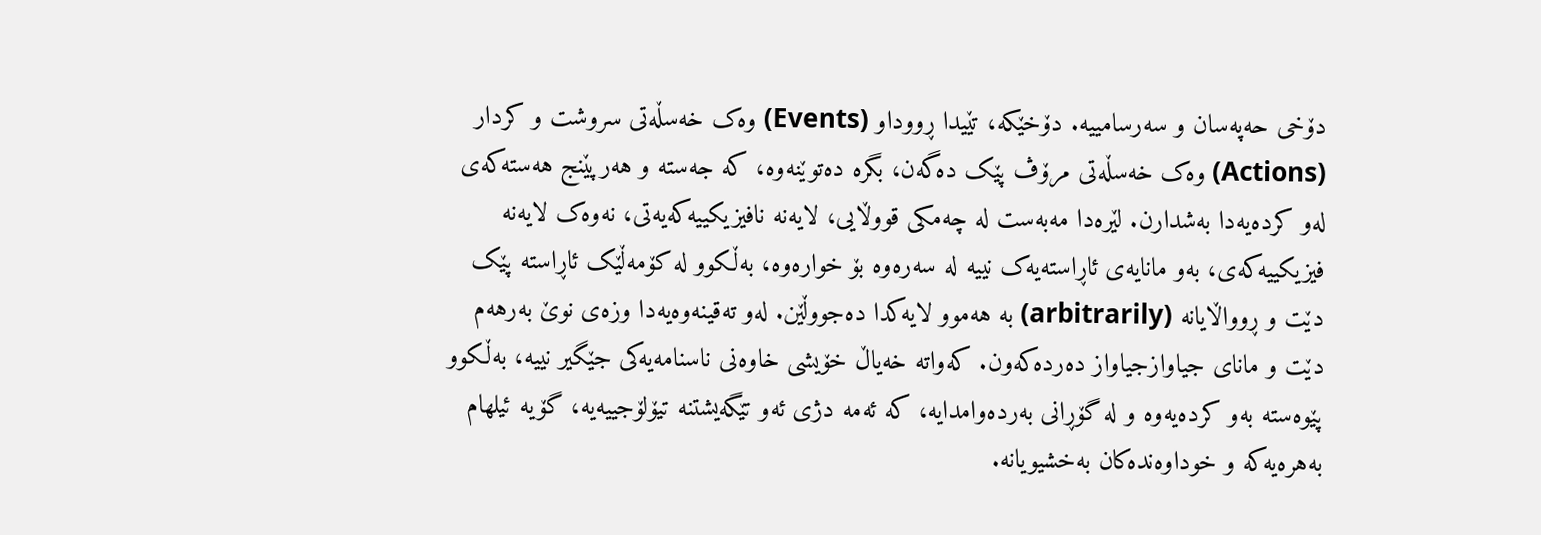دۆخی حەپەسان و سەرسامییە. دۆخێکە، تێیدا ڕووداو (Events) وەک خەسڵەتی سروشت و کردار (Actions) وەک خەسڵەتی مرۆڤ پێک دەگەن، بگرە دەتوێنەوە، کە جەستە و هەرپێنج هەستەکەی لەو کردەیەدا بەشدارن. لێرەدا مەبەست لە چەمکی قووڵایی، لایەنە نافیزیکییەکەیەتی، نەوەک لایەنە فیزیکییەکەی، بەو مانایەی ئاڕاستەیەک نییە لە سەرەوە بۆ خوارەوە، بەڵکوو لە کۆمەڵێک ئاڕاستە پێک دێت و ڕوواڵایانە (arbitrarily) بە هەموو لایەکدا دەجووڵێن. لەو تەقینەوەیەدا وزەی نوێ بەرهەم دێت و مانای جیاوازجیاواز دەردەکەون. کەواتە خەیاڵ خۆیشی خاوەنی ناسنامەیەکی جێگیر نییە، بەڵکوو پێوەستە بەو کردەیەوە و لە گۆڕانی بەردەوامدایە، کە ئەمە دژی ئەو تێگەیشتنە تیۆلۆجییەیە، گۆیە ئیلهام بەهرەیەکە و خوداوەندەکان بەخشیویانە.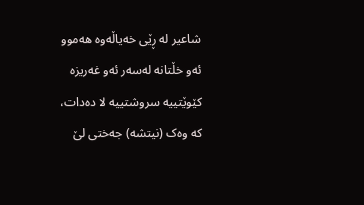شاعیر لە ڕێی خەیاڵەوە هەموو ئەو خڵتانە لەسەر ئەو غەریزە کێوێتییە سروشتییە لا دەدات، کە وەک (نیتشە) جەختی لێ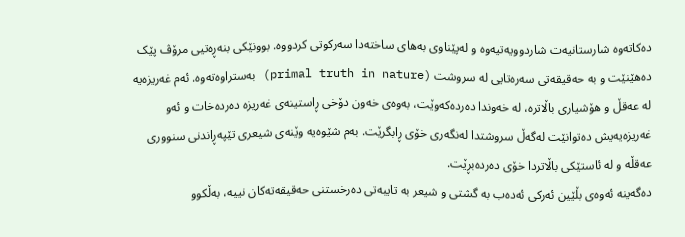دەکاتەوە شارستانیەت شاردوویەتیەوە و لەپێناوی بەهای ساختەدا سەرکوتی کردووە. بوونێکی بنەڕەتیی مرۆڤ پێک دەهێنێت و بە حەقیقەتی سەرەتایی لە سروشت (primal truth in nature) بەستراوەتەوە. ئەم غەریزەیە لە عەقڵ و هۆشیاری باڵاترە، لە خەوندا دەردەکەوێت، بەوەی خەون دۆخی ڕاستینەی غەریزە دەردەخات و ئەو غەریزەیەیش دەتوانێت لەگەڵ سروشتدا لەنگەری خۆی ڕابگرێت. بەم شێوەیە وێنەی شیعری تێپەڕاندنی سنووری عەقڵە و لە ئاستێکی باڵاتردا خۆی دەردەبڕێت.
دەگەینە ئەوەی بڵێین ئەرکی ئەدەب بە گشتی و شیعر بە تایبەتی دەرخستنی حەقیقەتەکان نییە، بەڵکوو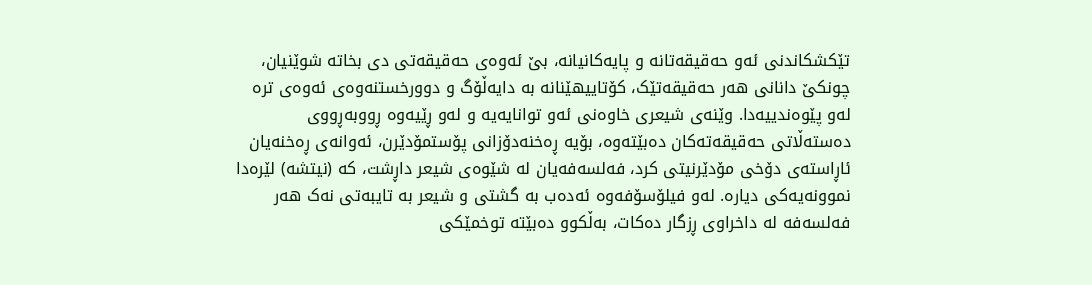تێکشکاندنی ئەو حەقیقەتانە و پایەکانیانە، بێ ئەوەی حەقیقەتی دی بخاتە شوێنیان، چونکێ دانانی هەر حەقیقەتێک، کۆتاییهێنانە بە دایەڵۆگ و دوورخستنەوەی ئەوەی ترە لەو پێوەندییەدا. وێنەی شیعری خاوەنی ئەو توانایەیە و لەو ڕێیەوە ڕووبەڕووی دەستەڵاتی حەقیقەتەکان دەبێتەوە، بۆیە ڕەخنەدۆزانی پۆستمۆدێرن، ئەوانەی ڕەخنەیان ئاڕاستەی دۆخی مۆدێرنیتی کرد، فەلسەفەیان لە شێوەی شیعر داڕشت، کە (نیتشە) لێرەدا نموونەیەکی دیارە. لەو فیلۆسۆفەوە ئەدەب بە گشتی و شیعر بە تایبەتی نەک هەر فەلسەفە لە داخراوی ڕزگار دەکات، بەڵکوو دەبێتە توخمێکی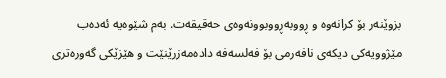بزوێنەر بۆ کرانەوە و ڕووبەڕووبوونەوەی حەقیقەت. بەم شێوەیە ئەدەب مێژوویەکی دیکەی نافەرمی بۆ فەلسەفە دادەمەزرێنێت و هێزێکی گەورەتری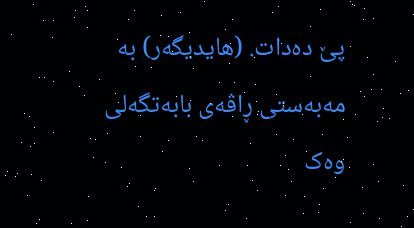پێ دەدات. (هایدیگەر) بە مەبەستی ڕاڤەی بابەتگەلی وەک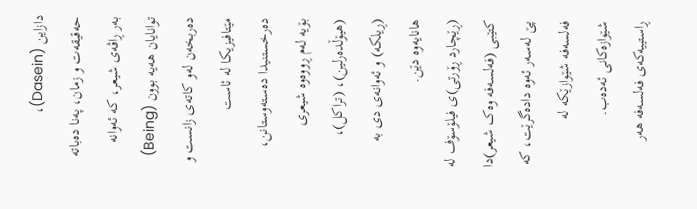دازاین (Dasein)، حەقیقەت و زمان، پەنا دەباتە بەر ڕاڤەی شیعر، کە ئەوانە توانایان هەیە بوون (Being) دەربخەن لەو کاتەی زانست و مێتافیزیکا لە ئاست دەرخستنیدا دەستەوستانن، بۆیە لەم ڕووەوە شیعری (هیۆڵدەرلین)، (تراکل)، (ڕیلكە) و ئەوانەی دی بە هانایەوە دێن.
(ڕێچارد ڕۆرتی)ی فیلۆسۆف لە کتێبی (فەلسەفە وەک شیعر)دا پێ لەسەر ئەوە دادەگرێت، کە فەلسەفە شێوازێکە لە شێوازەکانی ئەدەب. ڕاستییەکەی فەلسەفە هەر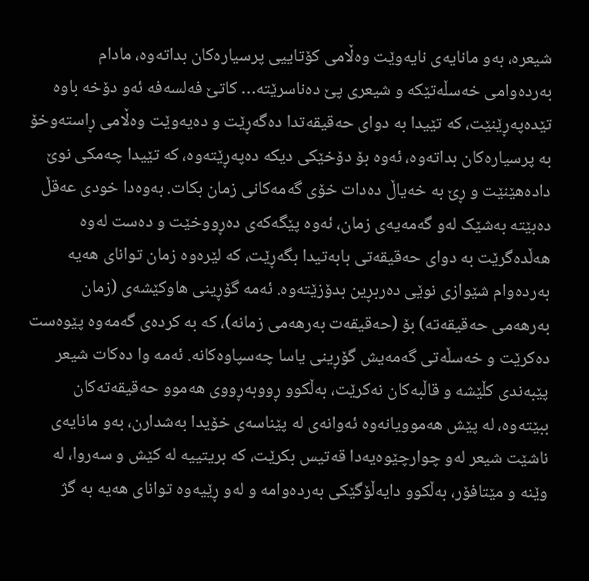شیعرە، بەو مانایەی نایەوێت وەڵامی کۆتاییی پرسیارەکان بداتەوە، مادام بەردەوامی خەسڵەتێکە و شیعری پێ دەناسرێتە… کاتێ فەلسەفە ئەو دۆخە باوە تێدەپەڕێنێت، کە تێیدا بە دوای حەقیقەتدا دەگەڕێت و دەیەوێت وەڵامی ڕاستەوخۆ بە پرسیارەکان بداتەوە، ئەوە بۆ دۆخێکی دیکە دەپەڕێتەوە، کە تێیدا چەمکی نوێ دادەهێنێت و ڕێ بە خەیاڵ دەدات خۆی گەمەکانی زمان بکات. بەوەدا خودی عەقڵ دەبێتە بەشێک لەو گەمەیەی زمان، ئەوە پێگەکەی دەڕووخێت و دەست لەوە هەڵدەگرێت بە دوای حەقیقەتی بابەتیدا بگەڕێت، کە لێرەوە زمان توانای هەیە بەردەوام شێوازی نوێی دەربڕین بدۆزێتەوە. ئەمە گۆڕینی هاوکێشەی (زمان بەرهەمی حەقیقەتە) بۆ (حەقیقەت بەرهەمی زمانە)، کە بە کردەی گەمەوە پێوەست دەکرێت و خەسڵەتی گەمەیش گۆڕینی یاسا چەسپاوەکانە. ئەمە وا دەکات شیعر پێبەندی کڵێشە و قاڵبەکان نەکرێت، بەڵکوو ڕووبەڕووی هەموو حەقیقەتەکان ببێتەوە، لە پێش هەموویانەوە ئەوانەی لە پێناسەی خۆیدا بەشدارن، بەو مانایەی ناشێت شیعر لەو چوارچێوەیەدا قەتیس بکرێت، کە بریتییە لە کێش و سەروا، لە وێنە و مێتافۆر، بەڵکوو دایەڵۆگێکی بەردەوامە و لەو ڕێیەوە توانای هەیە بە گژ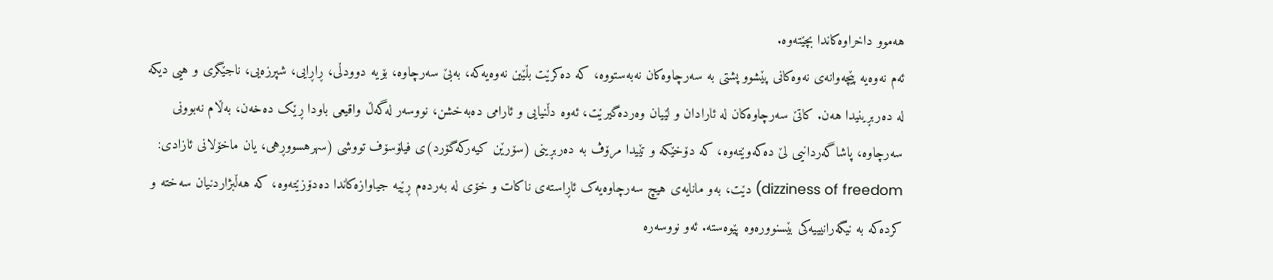هەموو داخراوەکاندا بچێتەوە.
ئەم نەوەیە پێچەوانەی نەوەکانی پێشوو پشتی بە سەرچاوەکان نەبەستووە، کە دەکرێت بڵێین نەوەیەکە، بەبێ سەرچاوە، بۆیە دوودڵی، ڕاڕایی، شپرزەیی، ناجێگری و هیی دیکە لە دەربڕینیدا هەن. کاتێ سەرچاوەکان لە ئارادان و لێیان وەردەگیرێت، ئەوە دڵنیایی و ئارامی دەبەخشن، نووسەر لەگەڵ واقیعی باودا ڕێک دەخەن، بەڵام نەبوونی سەرچاوە، پاشاگەردانیی لێ دەکەوێتەوە، کە دۆخێکە و تێیدا مرۆڤ بە دەربڕینی (سۆرێن کیەرکەگۆرد)ی فیلۆسۆف تووشی (سهرهسووڕهی، یان ماخۆلانی ئازادی: dizziness of freedom) دێت، بەو مانایەی هیچ سەرچاوەیەک ئاڕاستەی ناکات و خۆی لە بەردەم ڕێیە جیاوازەکاندا دەدۆزێتەوە، کە هەڵبژاردنیان سەختە و کردەکە بە نیگەرانیییەکی بێسنوورەوە پێوەستە. ئەو نووسەرە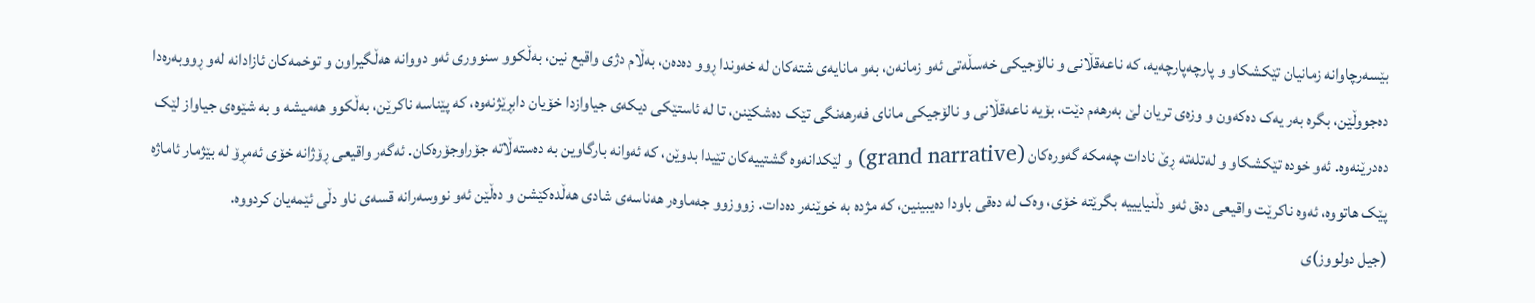بێسەرچاوانە زمانیان تێکشکاو و پارچەپارچەیە، کە ناعەقڵانی و نالۆجیکی خەسڵەتی ئەو زمانەن، بەو مانایەی شتەکان لە خەوندا ڕوو دەدەن، بەڵام دژی واقیع نین، بەڵکوو سنووری ئەو دووانە هەڵگیراون و توخمەکان ئازادانە لەو ڕووبەرەدا دەجووڵێن، بگرە بەر یەک دەکەون و وزەی تریان لێ بەرهەم دێت، بۆیە ناعەقڵانی و نالۆجیکی مانای فەرهەنگی تێک دەشکێنن، تا لە ئاستێکی دیکەی جیاوازدا خۆیان دابڕێژنەوە، کە پێناسە ناکرێن، بەڵکوو هەمیشە و بە شێوەی جیاواز لێک دەدرێنەوە. ئەو خودە تێکشکاو و لەتلەتە ڕێ نادات چەمکە گەورەکان (grand narrative) و لێکدانەوە گشتییەکان تێیدا بدوێن، کە ئەوانە بارگاوین بە دەستەڵاتە جۆراوجۆرەکان. ئەگەر واقیعی ڕۆژانە خۆی ئەمڕۆ لە بێژمار ئاماژە پێک هاتووە، ئەوە ناکرێت واقیعی دەق ئەو دڵنیایییە بگرێتە خۆی، وەک لە دەقی باودا دەیبینین، کە مژدە بە خوێنەر دەدات. زووزوو جەماوەر هەناسەی شادی هەڵدەکێشن و دەڵێن ئەو نووسەرانە قسەی ناو دڵی ئێمەیان کردووە.
(جیل دولووز)ی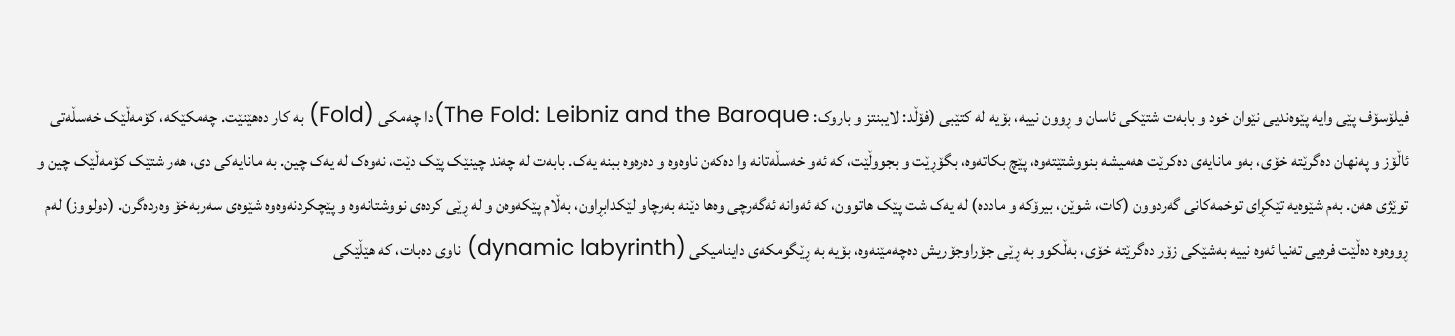فیلۆسۆف پێی وایە پێوەندیی نێوان خود و بابەت شتێکی ئاسان و ڕوون نییە، بۆیە لە کتێبی (فۆڵد: لایبنتز و باروک: The Fold: Leibniz and the Baroque)دا چەمکی (Fold) بە کار دەهێنێت. چەمکێکە، کۆمەڵێک خەسڵەتی ئاڵۆز و پەنهان دەگرێتە خۆی، بەو مانایەی دەکرێت هەمیشە بنووشتێتەوە، پێچ بکاتەوە، بگۆڕێت و بجووڵێت، کە ئەو خەسڵەتانە وا دەکەن ناوەوە و دەرەوە ببنە یەک. بابەت لە چەند چینێک پێک دێت، نەوەک لە یەک چین. بە مانایەکی دی، هەر شتێک کۆمەڵێک چین و توێژی هەن. بەم شێوەیە تێکڕای توخمەکانی گەردوون (کات، شوێن، بیرۆکە و ماددە) لە یەک شت پێک هاتوون، کە ئەوانە ئەگەرچی وەها دێنە بەرچاو لێکدابڕاون، بەڵام پێکەوەن و لە ڕێی کردەی نووشتانەوە و پێچکردنەوەوە شێوەی سەربەخۆ وەردەگرن. (دولووز) لەم ڕووەوە دەڵێت فرەیی تەنیا ئەوە نییە بەشێکی زۆر دەگرێتە خۆی، بەڵکوو بە ڕێی جۆراوجۆریش دەچەمێنەوە، بۆیە بە ڕێگومکەی داینامیکی (dynamic labyrinth) ناوی دەبات، کە هێڵێکی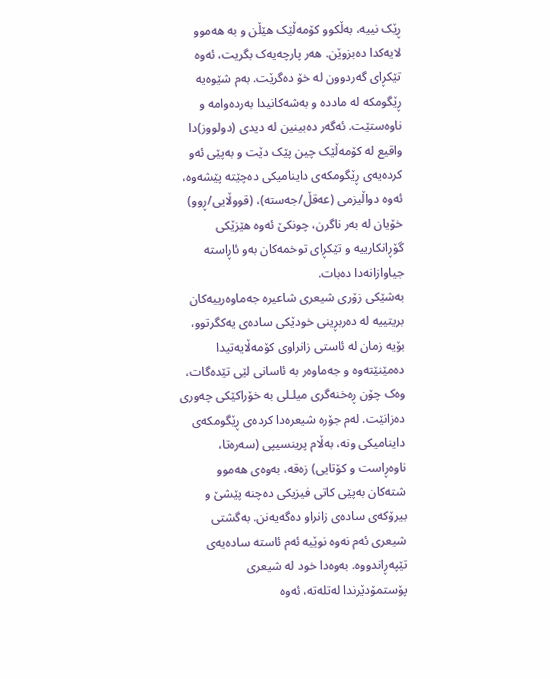ڕێک نییە، بەڵکوو کۆمەڵێک هێڵن و بە هەموو لایەکدا دەبزوێن. هەر پارچەیەک بگریت، ئەوە تێکڕای گەردوون لە خۆ دەگرێت. بەم شێوەیە ڕێگومکە لە ماددە و بەشەکانیدا بەردەوامە و ناوەستێت. ئەگەر دەبینین لە دیدی (دولووز)دا واقیع لە کۆمەڵێک چین پێک دێت و بەپێی ئەو کردەیەی ڕێگومکەی داینامیکی دەچێتە پێشەوە، ئەوە دواڵیزمی (عەقڵ/جەستە)، (قووڵایی/ڕوو) خۆیان لە بەر ناگرن، چونکێ ئەوە هێزێکی گۆڕانکارییە و تێکڕای توخمەکان بەو ئاڕاستە جیاوازانەدا دەبات.
بەشێکی زۆری شیعری شاعیرە جەماوەرییەکان بریتییە لە دەربڕینی خودێکی سادەی یەکگرتوو، بۆیە زمان لە ئاستی زانراوی کۆمەڵایەتیدا دەمێنێتەوە و جەماوەر بە ئاسانی لێی تێدەگات، وەک چۆن ڕەخنەگری میلـلی بە خۆراکێکی چەوری دەزانێت. لەم جۆرە شیعرەدا کردەی ڕێگومکەی داینامیکی ونە، بەڵام پرینسیپی (سەرەتا، ناوەڕاست و کۆتایی) زەقە، بەوەی هەموو شتەکان بەپێی کاتی فیزیکی دەچنە پێشێ و بیرۆکەی سادەی زانراو دەگەیەنن. بەگشتی شیعری ئەم نەوە نوێیە ئەم ئاستە سادەیەی تێپەڕاندووە. بەوەدا خود لە شیعری پۆستمۆدێرندا لەتلەتە، ئەوە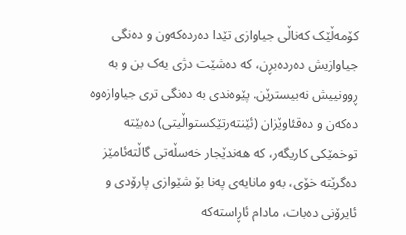کۆمەڵێک کەناڵی جیاوازی تێدا دەردەکەون و دەنگی جیاوازیش دەردەبڕن، کە دەشێت دژی یەک بن و بە ڕوونییش نەبیسترێن. پێوەندی بە دەنگی تری جیاوازەوە دەکەن و دەقئاوێزان (ئێنتەرتێکستواڵیتی) دەبێتە توخمێکی کاریگەر، کە هەندێجار خەسڵەتی گاڵتەئامێز دەگرێتە خۆی، بەو مانایەی پەنا بۆ شێوازی پارۆدی و ئایرۆنی دەبات، مادام ئاڕاستەکە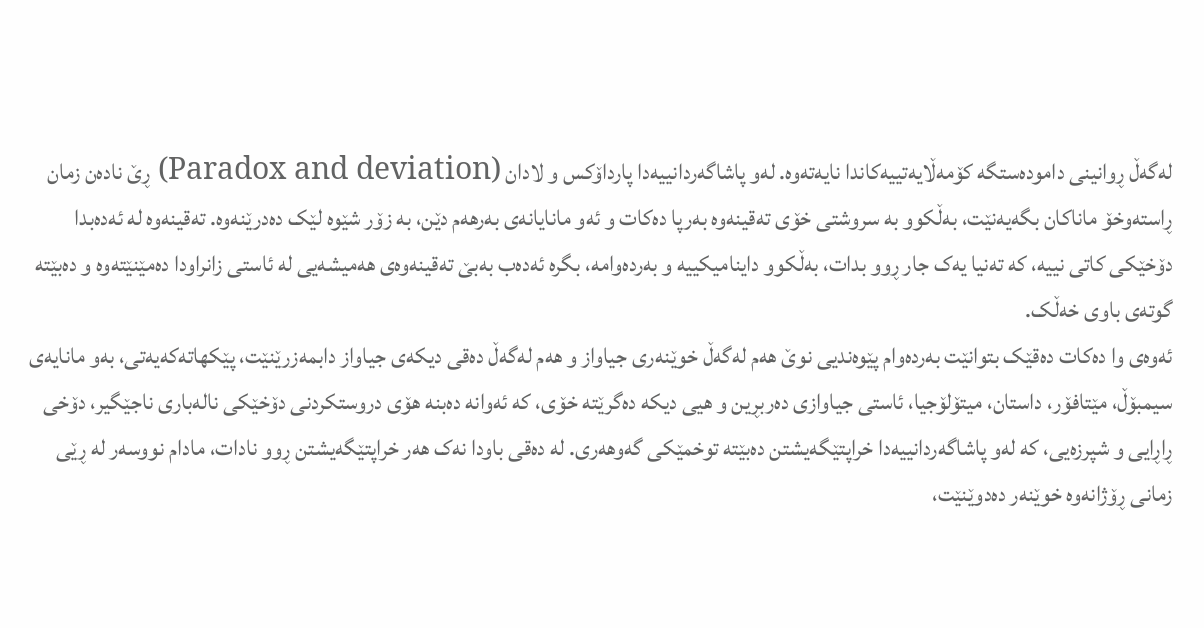لەگەڵ ڕوانینی دامودەستگە کۆمەڵایەتییەکاندا نایەتەوە. لەو پاشاگەردانییەدا پارداۆکس و لادان (Paradox and deviation) ڕێ نادەن زمان ڕاستەوخۆ ماناکان بگەیەنێت، بەڵکوو بە سروشتی خۆی تەقینەوە بەرپا دەکات و ئەو مانایانەی بەرهەم دێن، بە زۆر شێوە لێک دەدرێنەوە. تەقینەوە لە ئەدەبدا دۆخێکی کاتی نییە، کە تەنیا یەک جار ڕوو بدات، بەڵکوو داینامیکییە و بەردەوامە، بگرە ئەدەب بەبێ تەقینەوەی هەمیشەیی لە ئاستی زانراودا دەمێنێتەوە و دەبێتە گوتەی باوی خەڵک.
ئەوەی وا دەکات دەقێک بتوانێت بەردەوام پێوەندیی نوێ هەم لەگەڵ خوێنەری جیاواز و هەم لەگەڵ دەقی دیکەی جیاواز دابمەزرێنێت، پێکهاتەکەیەتی، بەو مانایەی سیمبۆڵ، مێتافۆر، داستان، میتۆلۆجیا، ئاستی جیاوازی دەربڕین و هیی دیکە دەگرێتە خۆی، کە ئەوانە دەبنە هۆی دروستکردنی دۆخێکی نالەباری ناجێگیر، دۆخی ڕاڕایی و شپرزەیی، کە لەو پاشاگەردانییەدا خراپتێگەیشتن دەبێتە توخمێکی گەوهەری. لە دەقی باودا نەک هەر خراپتێگەیشتن ڕوو نادات، مادام نووسەر لە ڕێی زمانی ڕۆژانەوە خوێنەر دەدوێنێت،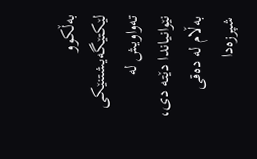بەڵکوو لێکتێگەیشتنێکی تەواویش لە نێوانیاندا دێتە دی، بەڵام لە دەقی شپرزەدا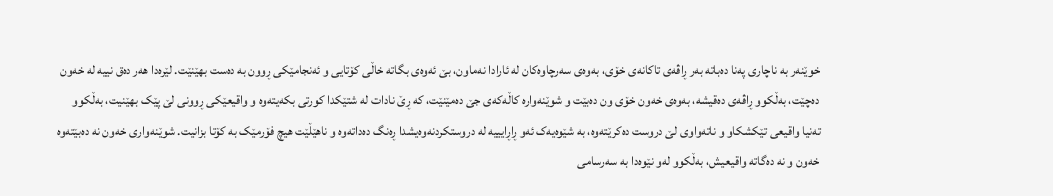خوێنەر بە ناچاری پەنا دەباتە بەر ڕاڤەی تاکانەی خۆی، بەوەی سەرچاوەکان لە ئارادا نەماون، بێ ئەوەی بگاتە خاڵی کۆتایی و ئەنجامێکی ڕوون بە دەست بهێنێت. لێرەدا هەر دەق نییە لە خەون دەچێت، بەڵکوو ڕاڤەی دەقیشە، بەوەی خەون خۆی ون دەبێت و شوێنەوارە کاڵەکەی جێ دەمێنێت، کە ڕێ نادات لە شتێکدا کورتی بکەیتەوە و واقیعێکی ڕوونی لێ پێک بهێنیت، بەڵکوو تەنیا واقیعی تێکشکاو و ناتەواوی لێ دروست دەکرێتەوە، بە شێوەیەک ئەو ڕاڕایییە لە دروستکردنەوەیشدا ڕەنگ دەداتەوە و ناهێڵێت هیچ فۆرمێک بە کۆتا بزانیت. شوێنەواری خەون نە دەبێتەوە خەون و نە دەگاتە واقیعیش، بەڵکوو لەو نێوەدا بە سەرسامی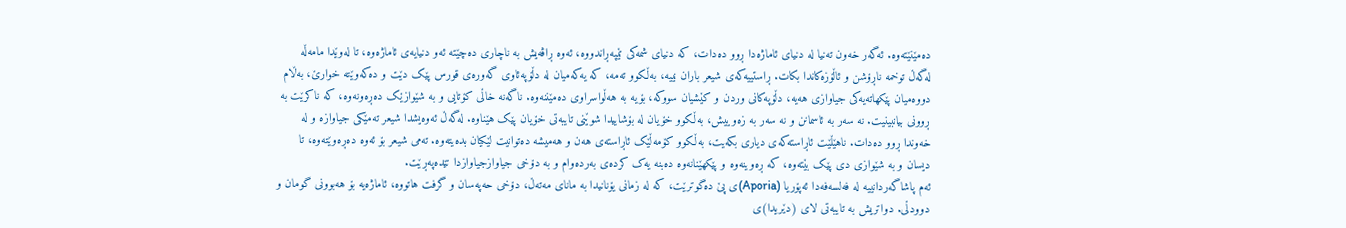دەمێنێتەوە. ئەگەر خەون تەنیا لە دنیای ئاماژەدا ڕوو دەدات، کە دنیای شمەکی تێپەڕاندووە، ئەوە ڕاڤەیش بە ناچاری دەچێتە ئەو دنیایەی ئاماژەوە، تا لەوێدا مامەڵە لەگەڵ توخمە ناڕۆشن و ئاڵۆزەکاندا بکات. ڕاستییەکەی شیعر باران نییە، بەڵکوو تەمە، کە یەکەمیان لە دڵۆپەئاوی گەورەی قورس پێک دێت و دەکەوێتە خوارێ، بەڵام دووەمیان پێکهاتەیەکی جیاوازی هەیە، دڵۆپەکانی وردن و کێشیان سووکە، بۆیە بە هەڵواسراوی دەمێننەوە. ناگەنە خاڵی کۆتایی و بە شێوازێک دەڕەونەوە، کە ناکرێت بە ڕوونی بیانبینیت. نە سەر بە ئاسمانن و نە سەر بە زەوییش، بەڵکوو خۆیان لە بۆشاییدا شوێنی تایبەتی خۆیان پێک هێناوە. لەگەڵ ئەوەیشدا شیعر تەمێکی جیاوازە و لە خەوندا ڕوو دەدات. ناهێڵێت ئاڕاستەکەی دیاری بکەیت، بەڵکوو کۆمەڵێک ئاڕاستەی هەن و هەمیشە دەتوانیت لێکیان بدەیتەوە. تەمی شیعر بۆ ئەوە دەڕەوێتەوە، تا دیسان و بە شێوازی دی پێک بێتەوە، کە ڕەوینەوە و پێکهێنانەوە دەبنە یەک کردەی بەردەوام و بە دۆخی جیاوازجیاوازدا تێدەپەڕێت.
ئەم پاشاگەردانییە لە فەلسەفەدا ئەپۆریا (Aporia)ی پێ دەگوترێت، کە لە زمانی یۆنانیدا بە مانای مەتەڵ، دۆخی حەپەسان و گرفت هاتووە، ئاماژەیە بۆ هەبوونی گومان و دوودڵی. دواتریش بە تایبەتی لای (دێریدا)ی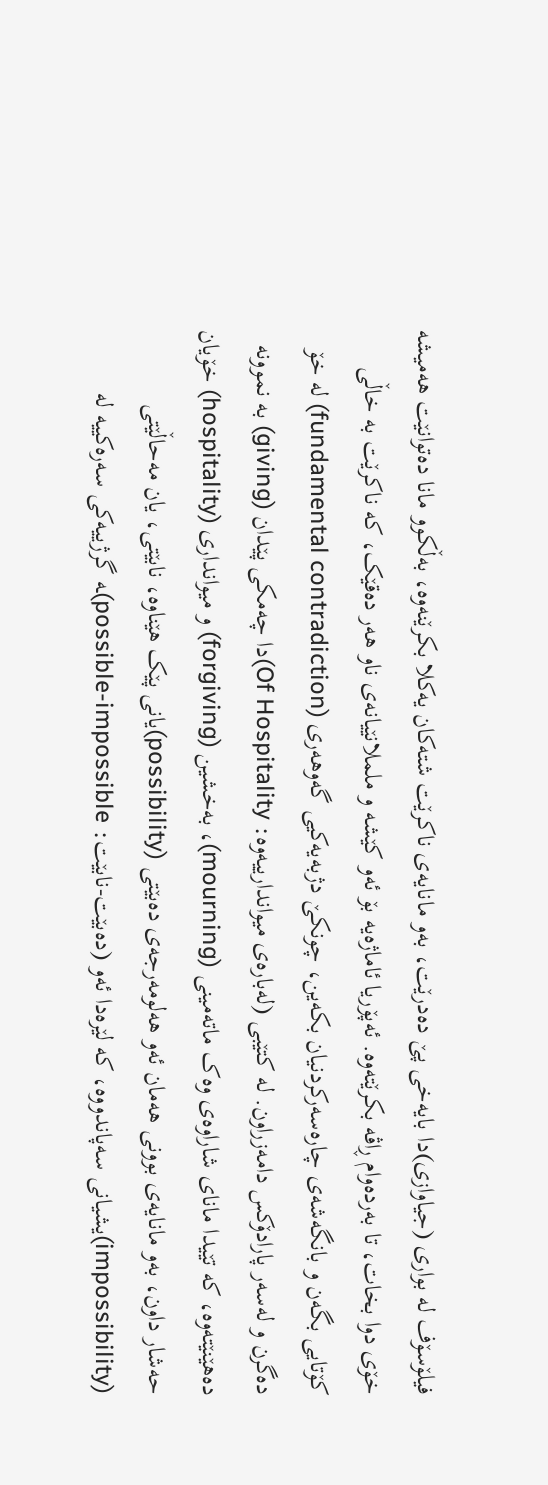فیلۆسۆف لە بواری (جیاوازی)دا بایەخی پێ دەدرێت، بەو مانایەی ناکرێت شتەکان یەکلا بکرێنەوە، بەڵکوو مانا دەتوانێت هەمیشە خۆی دوا بخات، تا بەردەوام ڕاڤە بکرێتەوە. ئەپۆریا ئاماژەیە بۆ ئەو کێشە و ململانێیانەی ناو هەر دەقێک، کە ناکرێت بە خاڵی کۆتایی بگەن و بانگەشەی چارەسەرکردنیان بکەین، چونکێ دژبەیەکیی گەوهەری (fundamental contradiction) لە خۆ دەگرن و لەسەر پارادۆکس دامەزراون. لە کتێبی (لەبارەی میواندارییەوە: Of Hospitality)دا چەمکی پێدان (giving) بە نموونە دەهێنێتەوە، کە تێیدا مانای شاراوەی وەک ماتەمینی (mourning)، بەخشین (forgiving) و میوانداری (hospitality) خۆیان حەشار داون، بەو مانایەی بوونی هەمان ئەو هەلومەرجەی دەبێتی (possibility)یانی پێک هێناوە، نابێتی، یان مەحاڵێتی (impossibility)یشیانی سەپاندووە، کە لێرەدا ئەو (دەبێت-نابێت: possible-impossible)ـە گرژییەکی سەرەکییە لە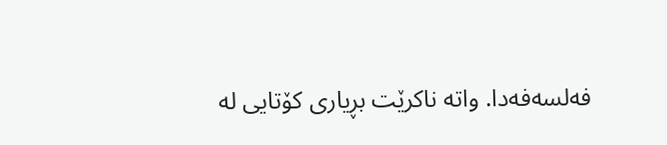فەلسەفەدا. واتە ناکرێت بڕیاری کۆتایی لە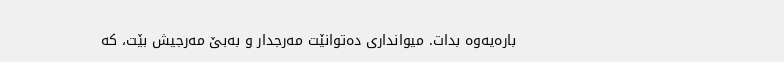بارەیەوە بدات. میوانداری دەتوانێت مەرجدار و بەبێ مەرجیش بێت، کە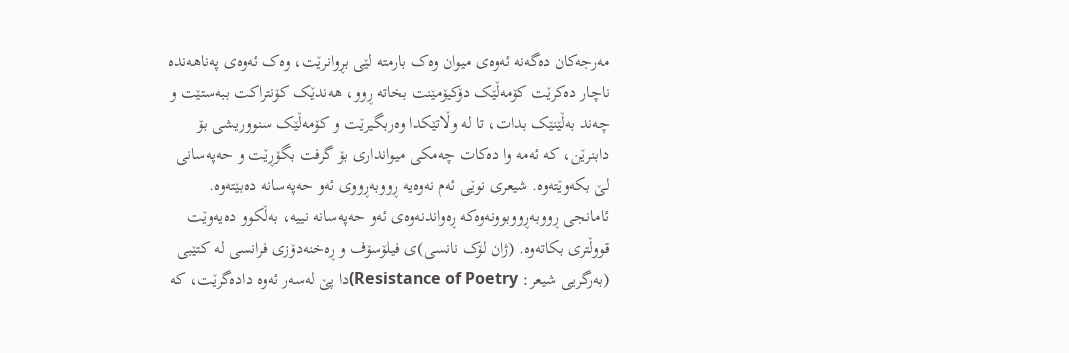مەرجەکان دەگەنە ئەوەی میوان وەک بارمتە لێی بڕوانرێت، وەک ئەوەی پەناهەندە ناچار دەکرێت کۆمەڵێک دۆکیۆمێنت بخاتە ڕوو، هەندێک کۆنتراکت ببەستێت و چەند بەڵێنێک بدات، تا لە وڵاتێکدا وەربگیرێت و کۆمەڵێک سنووریشی بۆ دابنرێن، کە ئەمە وا دەکات چەمکی میوانداری بۆ گرفت بگۆڕێت و حەپەسانی لێ بکەوێتەوە. شیعری نوێی ئەم نەوەیە ڕووبەڕووی ئەو حەپەسانە دەبێتەوە. ئامانجی ڕووبەڕووبوونەوەکە ڕەواندنەوەی ئەو حەپەسانە نییە، بەڵکوو دەیەوێت قووڵتری بکاتەوە. (ژان لۆک نانسی)ی فیلۆسۆف و ڕەخنەدۆزی فرانسی لە کتێبی (بەرگریی شیعر: Resistance of Poetry)دا پێ لەسەر ئەوە دادەگرێت، کە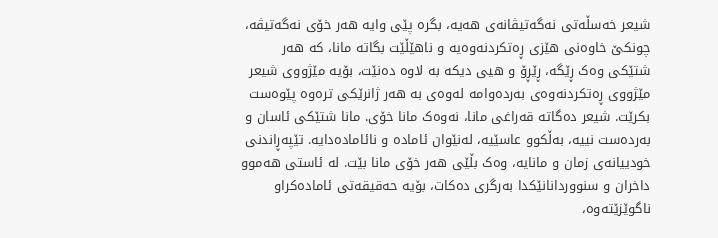شیعر خەسڵەتی نەگەتیڤانەی هەیە، بگرە پێی وایە هەر خۆی نەگەتیڤە، چونکێ خاوەنی هێزی ڕەتکردنەوەیە و ناهێڵێت بگاتە مانا، کە هەر شتێکی وەک ڕێگە، ڕێڕۆ و هیی دیکە بە لاوە دەنێت، بۆیە مێژووی شیعر مێژووی ڕەتکردنەوەی بەردەوامە لەوەی بە هەر ژانرێکی ترەوە پێوەست بکرێت. شیعر دەگاتە قەراغی مانا، نەوەک مانا خۆی. مانا شتێکی ئاسان و بەردەست نییە، بەڵکوو عاسێیە، لەنێوان ئامادە و نائامادەدایە. تێپەڕاندنی خودییانەی زمان و مانایە، وەک بڵێی هەر خۆی مانا بێت. لە ئاستی هەموو داخران و سنووردانانێکدا بەرگری دەکات، بۆیە حەقیقەتی ئامادەکراو ناگوێزێتەوە،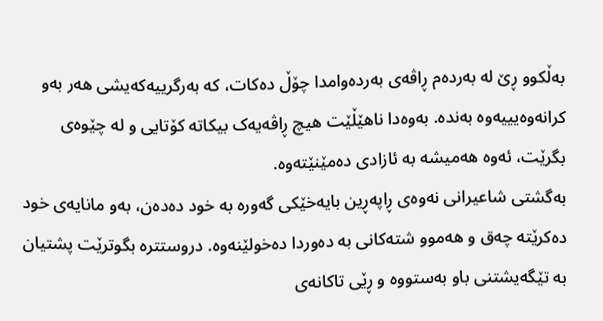بەڵکوو ڕێ لە بەردەم ڕاڤەی بەردەوامدا چۆڵ دەکات، کە بەرگرییەکەیشی هەر بەو کرانەوەیییەوە بەندە. بەوەدا ناهێڵێت هیچ ڕاڤەیەک بیکاتە کۆتایی و لە چێوەی بگرێت، ئەوە هەمیشە بە ئازادی دەمێنێتەوە.
بەگشتی شاعیرانی نەوەی ڕاپەڕین بایەخێکی گەورە بە خود دەدەن، بەو مانایەی خود دەکرێتە چەق و هەموو شتەکانی بە دەوردا دەخولێنەوە. دروستترە بگوترێت پشتیان بە تێگەیشتنی باو بەستووە و ڕێی تاکانەی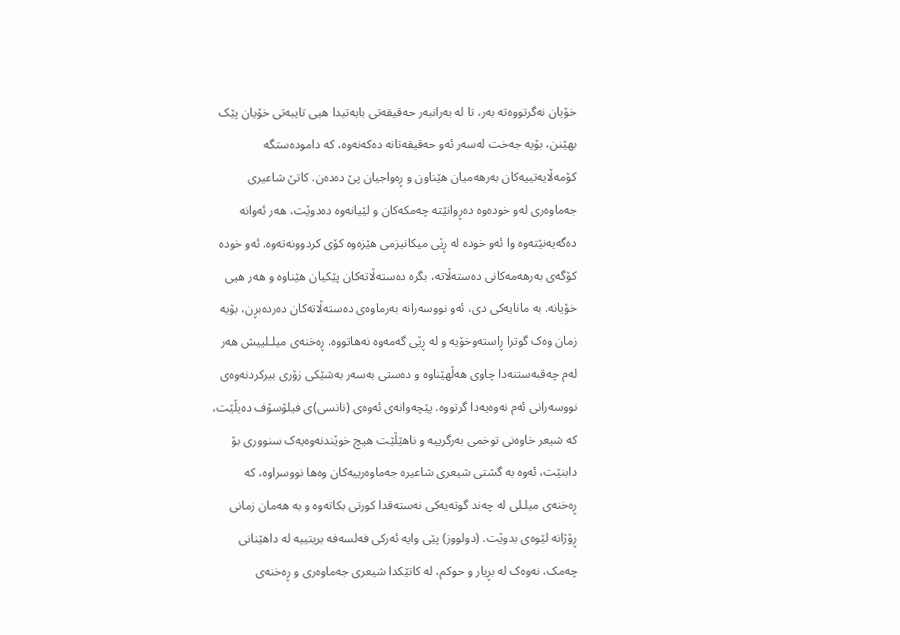خۆیان نەگرتووەتە بەر، تا لە بەرانبەر حەقیقەتی بابەتیدا هیی تایبەتی خۆیان پێک بهێنن، بۆیە جەخت لەسەر ئەو حەقیقەتانە دەکەنەوە، کە دامودەستگە کۆمەڵایەتییەکان بەرهەمیان هێناون و ڕەواجیان پێ دەدەن. کاتێ شاعیری جەماوەری لەو خودەوە دەڕوانێتە چەمکەکان و لێیانەوە دەدوێت، هەر ئەوانە دەگەیەنێتەوە وا ئەو خودە لە ڕێی میکانیزمی هێزەوە کۆی کردوونەتەوە. ئەو خودە کۆگەی بەرهەمەکانی دەستەڵاتە، بگرە دەستەڵاتەکان پێکیان هێناوە و هەر هیی خۆیانە. بە مانایەکی دی، ئەو نووسەرانە بەرماوەی دەستەڵاتەکان دەردەبڕن، بۆیە زمان وەک گوترا ڕاستەوخۆیە و لە ڕێی گەمەوە نەهاتووە. ڕەخنەی میلـلییش هەر لەم چەقبەستنەدا چاوی هەڵهێناوە و دەستی بەسەر بەشێکی زۆری بیرکردنەوەی نووسەرانی ئەم نەوەیەدا گرتووە. پێچەوانەی ئەوەی (نانسی)ی فیلۆسۆف دەیڵێت، کە شیعر خاوەنی توخمی بەرگرییە و ناهێڵێت هیچ خوێندنەوەیەک سنووری بۆ دابنێت، ئەوە بە گشتی شیعری شاعیرە جەماوەرییەکان وەها نووسراوە، کە ڕەخنەی میلـلی لە چەند گوتەیەکی نەستەقدا کورتی بکاتەوە و بە هەمان زمانی ڕۆژانە لێوەی بدوێت. (دولووز) پێی وایە ئەرکی فەلسەفە بریتییە لە داهێنانی چەمک، نەوەک لە بڕیار و حوکم، لە کاتێکدا شیعری جەماوەری و ڕەخنەی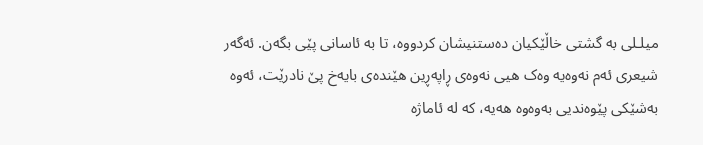میلـلی بە گشتی خاڵێکیان دەستنیشان کردووە، تا بە ئاسانی پێی بگەن. ئەگەر شیعری ئەم نەوەیە وەک هیی نەوەی ڕاپەڕین هێندەی بایەخ پێ نادرێت، ئەوە بەشێکی پێوەندیی بەوەوە هەیە، کە لە ئاماژە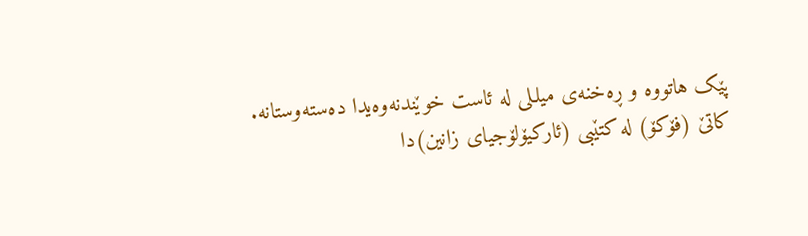پێک هاتووە و ڕەخنەی میلـلی لە ئاست خوێندنەوەیدا دەستەوستانە.
کاتێ (فۆکۆ) لە کتێبی (ئارکیۆلۆجیای زانین)دا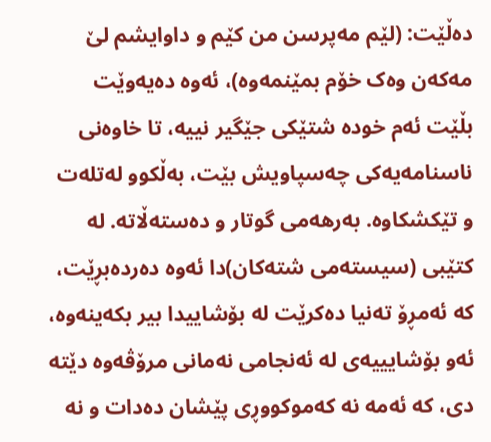دەڵێت: (لێم مەپرسن من کێم و داوایشم لێ مەکەن وەک خۆم بمێنمەوە)، ئەوە دەیەوێت بڵێت ئەم خودە شتێکی جێگیر نییە، تا خاوەنی ناسنامەیەکی چەسپاویش بێت، بەڵکوو لەتلەت و تێکشکاوە. بەرهەمی گوتار و دەستەڵاتە. لە کتێبی (سیستەمی شتەکان)دا ئەوە دەردەبڕێت، کە ئەمڕۆ تەنیا دەکرێت لە بۆشاییدا بیر بکەینەوە، ئەو بۆشایییەی لە ئەنجامی نەمانی مرۆڤەوە دێتە دی، کە ئەمە نە کەموکووڕی پێشان دەدات و نە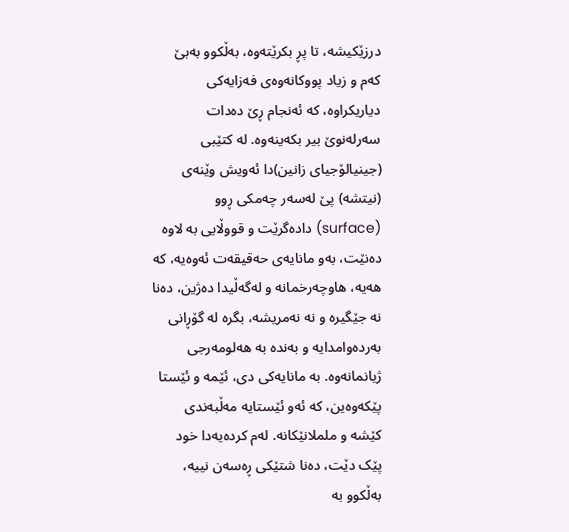درزێکیشە، تا پڕ بکرێتەوە، بەڵکوو بەبێ کەم و زیاد پووکانەوەی فەزایەکی دیاریکراوە، کە ئەنجام ڕێ دەدات سەرلەنوێ بیر بکەینەوە. لە کتێبی (جینیالۆجیای زانین)دا ئەویش وێنەی (نیتشە) پێ لەسەر چەمکی ڕوو (surface) دادەگرێت و قووڵایی بە لاوە دەنێت، بەو مانایەی حەقیقەت ئەوەیە، کە هەیە، هاوچەرخمانە و لەگەڵیدا دەژین، دەنا نە جێگیرە و نە نەمریشە، بگرە لە گۆڕانی بەردەوامدایە و بەندە بە هەلومەرجی ژیانمانەوە. بە مانایەکی دی، ئێمە و ئێستا پێکەوەین، کە ئەو ئێستایە مەڵبەندی کێشە و ململانێکانە. لەم کردەیەدا خود پێک دێت، دەنا شتێکی ڕەسەن نییە، بەڵکوو بە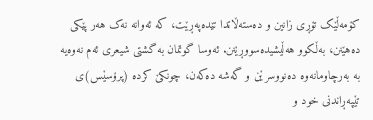کۆمەڵێک تۆڕی زانین و دەستەڵاتدا تێدەپەڕێت، کە ئەوانە نەک هەر پێکی دەهێنن، بەڵکوو هەڵیشیدەسووڕێنن. ئەوسا گوتمان بە گشتی شیعری ئەم نەوەیە بە بەرچاومانەوە دەنووسرێن و گەشە دەکەن، چونکێ کردە (پرۆسێس)ی تێپەڕاندنی خود و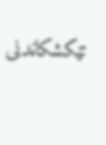تێکشکاندنی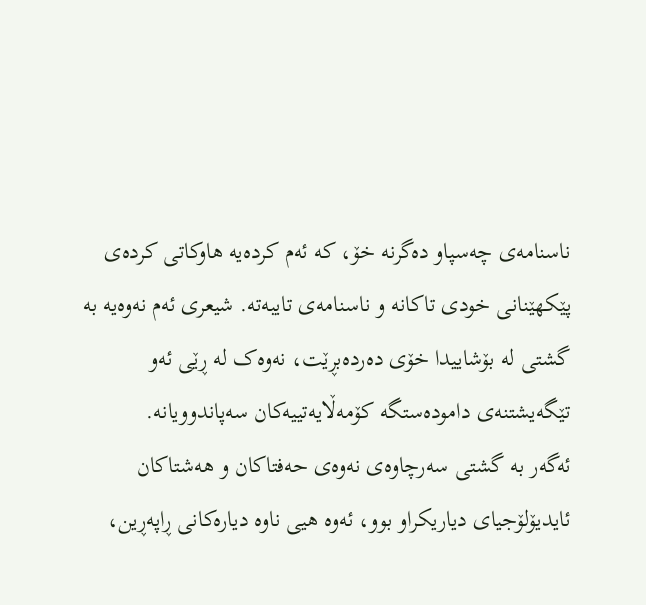ناسنامەی چەسپاو دەگرنە خۆ، کە ئەم کردەیە هاوکاتی کردەی پێکهێنانی خودی تاکانە و ناسنامەی تایبەتە. شیعری ئەم نەوەیە بە گشتی لە بۆشاییدا خۆی دەردەبڕێت، نەوەک لە ڕێی ئەو تێگەیشتنەی دامودەستگە کۆمەڵایەتییەکان سەپاندوویانە.
ئەگەر بە گشتی سەرچاوەی نەوەی حەفتاکان و هەشتاکان ئایدیۆلۆجیای دیاریکراو بوو، ئەوە هیی ناوە دیارەکانی ڕاپەڕین،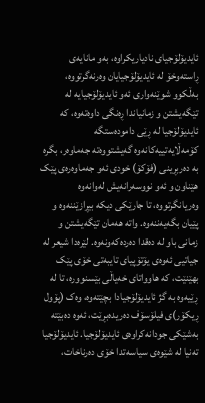ئایدیۆلۆجیای نادیاریکراوە، بەو مانایەی ڕاستەوخۆ لە ئایدیۆلۆجیایان وەرنەگرتووە، بەڵکوو شوێنەواری ئەو ئایدیۆلۆجیایە لە تێگەیشتن و زمانیاندا ڕەنگی داوەتەوە، کە ئایدیۆلۆجیا لە ڕێی دامودەستگە کۆمەڵایەتییەکانەوە گەیشتووەتە جەماوەر، بگرە بە دەربڕینی (فۆکۆ) خودی ئەو جەماوەرەی پێک هێناون و ئەو نووسەرانەیش لەوانەوە وەریانگرتووە، تا جارێکی دیکە بیڕازێننەوە و پێیان بگەیەننەوە. واتە هەمان تێگەیشتن و زمانی باو لە دەقدا دەردەکەونەوە. لێرەدا شیعر لە جیاتیی ئەوەی یۆتۆپیای تایبەتی خۆی پێک بهێنێت، کە هاوواتای خەیاڵی بێسنوورە، تا لە ڕێیەوە بە گژ ئایدیۆلۆجیادا بچێتەوە، وەک (پۆول ڕیکۆر)ی فیلۆسۆف دەریدەبڕێت، ئەوە دەبێتە بەشێکی جودانەکراوەی ئایدیۆلۆجیا. ئایدیۆلۆجیا تەنیا لە شێوەی سیاسەتدا خۆی دەرناخات،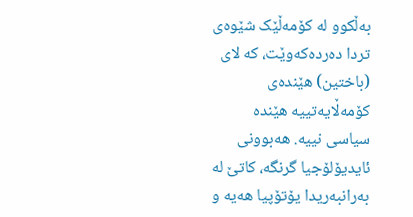بەڵکوو لە کۆمەڵێک شێوەی تردا دەردەکەوێت، کە لای (باختین) هێندەی کۆمەڵایەتییە هێندە سیاسی نییە. هەبوونی ئایدیۆلۆجیا گرنگە، کاتێ لە بەرانبەریدا یۆتۆپیا هەیە و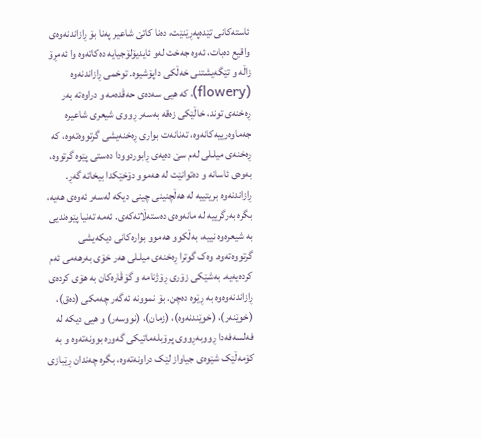ئاستەکانی تێدەپەڕێنێت، دەنا کاتێ شاعیر پەنا بۆ ڕازاندنەوەی واقیع دەبات، ئەوە جەخت لەو ئایدیۆلۆجیایە دەکاتەوە وا ئەمڕۆ زاڵە و تێگەیشتنی خەڵکی داپۆشیوە. توخمی ڕازاندنەوە (flowery)، کە هیی سەدەی حەڤدەمە و دراوەتە بەر ڕەخنەی توند، خاڵێکی زەقە بەسەر ڕووی شیعری شاعیرە جەماوەرییەکانەوە، تەنانەت بواری ڕەخنەیشی گرتووەتەوە، کە ڕەخنەی میلـلی لەم سێ دەیەی ڕابوردوودا دەستی پێوە گرتووە، بەوەی ئاسانە و دەتوانێت لە هەموو دۆخێکدا بیخاتە گەڕ. ڕازاندنەوە بریتییە لە هەڵچنینی چینی دیکە لەسەر ئەوەی هەیە، بگرە بەرگرییە لە مانەوەی دەستەڵاتەکەی. ئەمە تەنیا پێوەندیی بە شیعرەوە نییە، بەڵکوو هەموو بوارەکانی دیکەیشی گرتووەتەوە. وەک گوترا ڕەخنەی میلـلی هەر خۆی بەرهەمی ئەم کردەیەیە. بەشێکی زۆری ڕۆژنامە و گۆڤارەکان بە هۆی کردەی ڕازاندنەوەوە بە ڕێوە دەچن. بۆ نموونە ئەگەر چەمکی (دەق)، (خوێنەر)، (خوێندنەوە)، (زمان)، (نووسەر) و هیی دیکە لە فەلسەفەدا ڕووبەڕووی پرۆبلەماتیكی گەورە بوونەتەوە و بە کۆمەڵێک شێوەی جیاواز لێک دراونەتەوە، بگرە چەندان ڕێبازی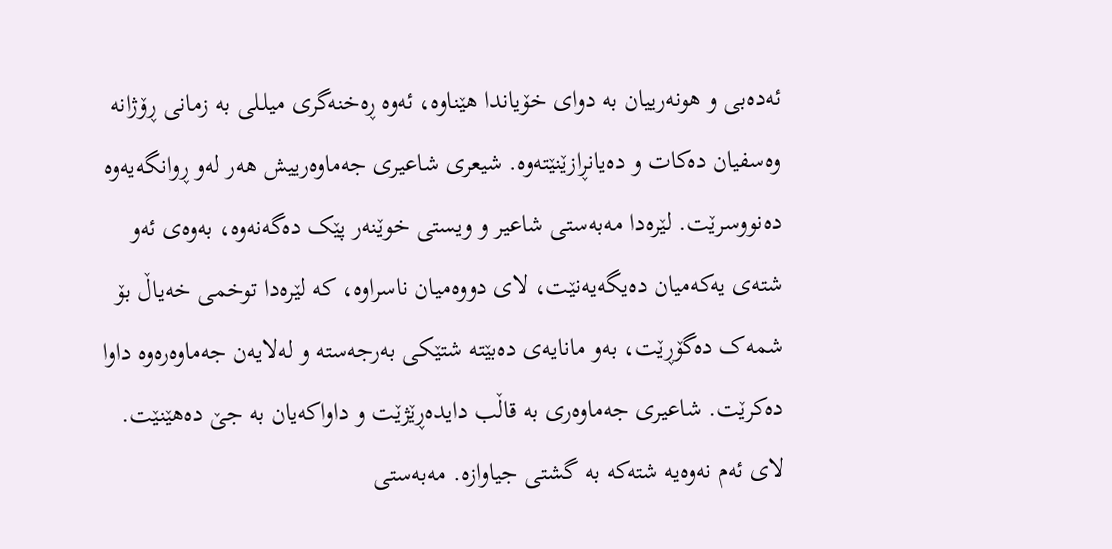ئەدەبی و هونەرییان بە دوای خۆیاندا هێناوە، ئەوە ڕەخنەگری میلـلی بە زمانی ڕۆژانە وەسفیان دەکات و دەیانڕازێنێتەوە. شیعری شاعیری جەماوەرییش هەر لەو ڕوانگەیەوە دەنووسرێت. لێرەدا مەبەستی شاعیر و ویستی خوێنەر پێک دەگەنەوە، بەوەی ئەو شتەی یەکەمیان دەیگەیەنێت، لای دووەمیان ناسراوە، کە لێرەدا توخمی خەیاڵ بۆ شمەک دەگۆڕێت، بەو مانایەی دەبێتە شتێکی بەرجەستە و لەلایەن جەماوەرەوە داوا دەکرێت. شاعیری جەماوەری بە قاڵب دایدەڕێژێت و داواکەیان بە جێ دەهێنێت. لای ئەم نەوەیە شتەکە بە گشتی جیاوازە. مەبەستی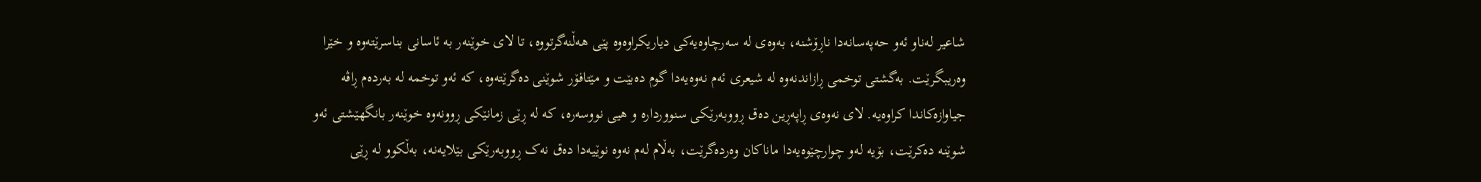شاعیر لەناو ئەو حەپەسانەدا ناڕۆشنە، بەوەی لە سەرچاوەیەکی دیاریکراوەوە پێی هەڵنەگرتووە، تا لای خوێنەر بە ئاسانی بناسرێتەوە و خێرا وەریبگرێت. بەگشتی توخمی ڕازاندنەوە لە شیعری ئەم نەوەیەدا گوم دەبێت و مێتافۆر شوێنی دەگرێتەوە، کە ئەو توخمە لە بەردەم ڕاڤە جیاوازەکاندا کراوەیە. لای نەوەی ڕاپەڕین دەق ڕووبەرێکی سنووردارە و هیی نووسەرە، کە لە ڕێی زمانێکی ڕوونەوە خوێنەر بانگهێشتی ئەو شوێنە دەکرێت، بۆیە لەو چوارچێوەیەدا ماناکان وەردەگرێت، بەڵام لەم نەوە نوێیەدا دەق نەک ڕووبەرێکی بێلایەنە، بەڵکوو لە ڕێی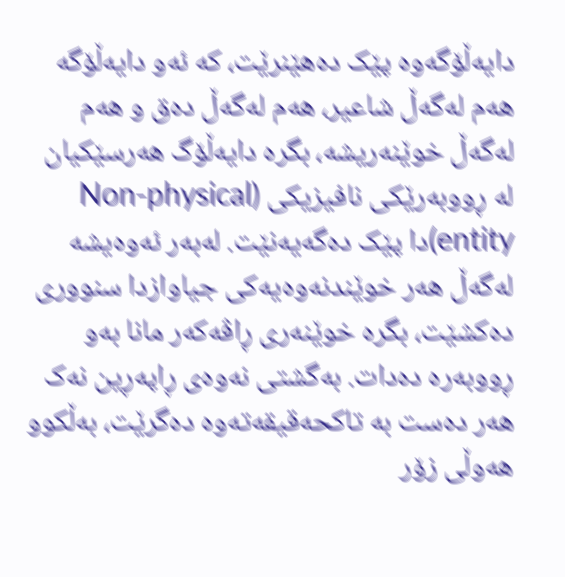دایەڵۆگەوە پێک دەهێنرێت، کە ئەو دایەڵۆگە هەم لەگەڵ شاعیر، هەم لەگەڵ دەق و هەم لەگەڵ خوێنەریشە، بگرە دایەڵۆگ هەرسێکیان لە ڕووبەرێکی نافیزیکی (Non-physical entity)دا پێک دەگەیەنێت. لەبەر ئەوەیشە لەگەڵ هەر خوێندنەوەیەکی جیاوازدا سنووری دەکشێت، بگرە خوێنەری ڕاڤەکەر مانا بەو ڕووبەرە دەدات. بەگشتی نەوەی ڕاپەڕین نەک هەر دەست بە تاکحەقیقەتەوە دەگرێت، بەڵکوو هەوڵی زۆر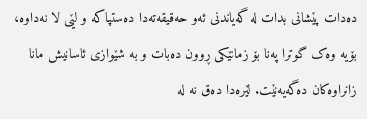دەدات پێشانی بدات لە گەیاندنی ئەو حەقیقەتەدا دەستپاکە و لێی لا نەداوە، بۆیە وەک گوترا پەنا بۆ زمانێکی ڕوون دەبات و بە شێوازی ئاسانیش مانا زانراوەکان دەگەیەنێت. لێرەدا دەق نە لە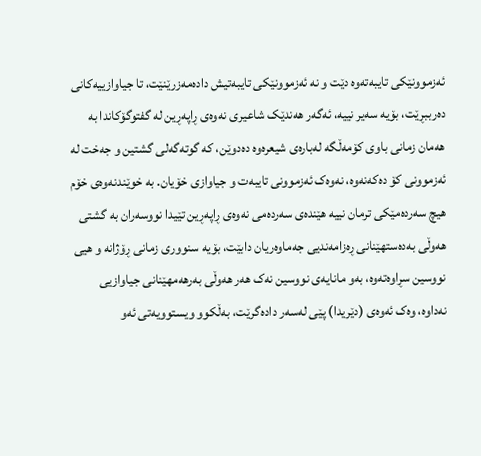ئەزموونێکی تایبەتەوە دێت و نە ئەزموونێکی تایبەتیش دادەمەزرێنێت، تا جیاوازییەکانی دەرببڕێت، بۆیە سەیر نییە، ئەگەر هەندێک شاعیری نەوەی ڕاپەڕین لە گفتوگۆکاندا بە هەمان زمانی باوی کۆمەڵگە لەبارەی شیعرەوە دەدوێن، کە گوتەگەلی گشتین و جەخت لە ئەزموونی کۆ دەکەنەوە، نەوەک ئەزموونی تایبەت و جیاوازی خۆیان. بە خوێندنەوەی خۆم هیچ سەردەمێکی ترمان نییە هێندەی سەردەمی نەوەی ڕاپەڕین تێیدا نووسەران بە گشتی هەوڵی بەدەستهێنانی ڕەزامەندیی جەماوەریان دابێت، بۆیە سنووری زمانی ڕۆژانە و هیی نووسین سڕاوەتەوە، بەو مانایەی نووسین نەک هەر هەوڵی بەرهەمهێنانی جیاوازیی نەداوە، وەک ئەوەی (دێریدا) پێی لەسەر دادەگرێت، بەڵکوو ویستوویەتی ئەو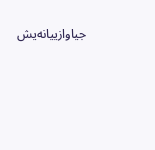جیاوازییانەیش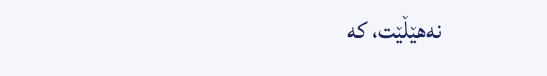نەهێڵێت، کە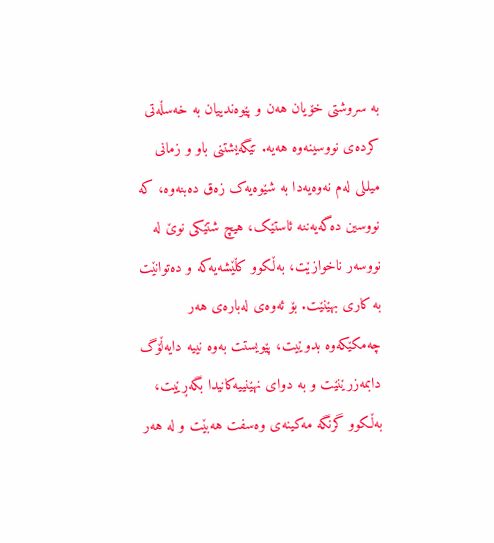بە سروشتی خۆیان هەن و پێوەندییان بە خەسڵەتی کردەی نووسینەوە هەیە. تێگەیشتنی باو و زمانی میلـلی لەم نەوەیەدا بە شێوەیەک زەق دەبنەوە، کە نووسین دەگەیەننە ئاستێک، هیچ شتێکی نوێ لە نووسەر ناخوازێت، بەڵکوو کڵێشەیەکە و دەتوانێت بە کاری بهێنێت. بۆ ئەوەی لەبارەی هەر چەمکێکەوە بدوێیت، پێویستت بەوە نییە دایەڵۆگ دابمەزرێنێت و بە دوای نهێنییەکانیدا بگەڕێیت، بەڵکوو گرنگە مەکینەی وەسفت هەبێت و لە هەر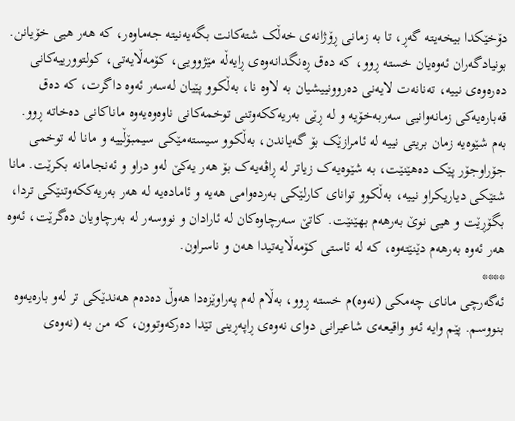دۆخێکدا بیخەیتە گەڕ، تا بە زمانی ڕۆژانەی خەڵک شتەکانت بگەیەنیتە جەماوەر، کە هەر هیی خۆیانن.
بونیادگەران ئەوەیان خستە ڕوو، کە دەق ڕەنگدانەوەی ڕایەڵە مێژوویی، کۆمەڵایەتی، کولتوورییەکانی دەرەوەی نییە، تەنانەت لایەنی دەروونییشیان بە لاوە نا، بەڵکوو پێیان لەسەر ئەوە داگرت، کە دەق قەبارەیەکی زمانەوانیی سەربەخۆیە و لە ڕێی بەریەککەوتنی توخمەکانی ناوەوەیەوە ماناکانی دەخاتە ڕوو. بەم شێوەیە زمان بریتی نییە لە ئامرازێک بۆ گەیاندن، بەڵکوو سیستەمێکی سیمبۆڵییە و مانا لە توخمی جۆراوجۆر پێک دەهێنێت، بە شێوەیەک زیاتر لە ڕاڤەیەک بۆ هەر یەکێ لەو دراو و ئەنجامانە بکرێت. مانا شتێکی دیاریکراو نییە، بەڵکوو توانای کارلێکی بەردەوامی هەیە و ئامادەیە لە هەر بەریەککەوتنێکی تردا، بگۆڕێت و هیی نوێ بەرهەم بهێنێت. کاتێ سەرچاوەکان لە ئارادان و نووسەر لە بەرچاویان دەگرێت، ئەوە هەر ئەوە بەرهەم دێنێتەوە، کە لە ئاستی کۆمەڵایەتیدا هەن و ناسراون.
****
ئەگەرچی مانای چەمکی (نەوە)م خستە ڕوو، بەڵام لەم پەراوێزەدا هەوڵ دەدەم هەندێکی تر لەو بارەیەوە بنووسم. پێم وایە ئەو واقیعەی شاعیرانی دوای نەوەی ڕاپەڕینی تێدا دەرکەوتوون، کە من بە (نەوەی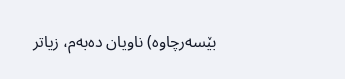بێسەرچاوە) ناویان دەبەم، زیاتر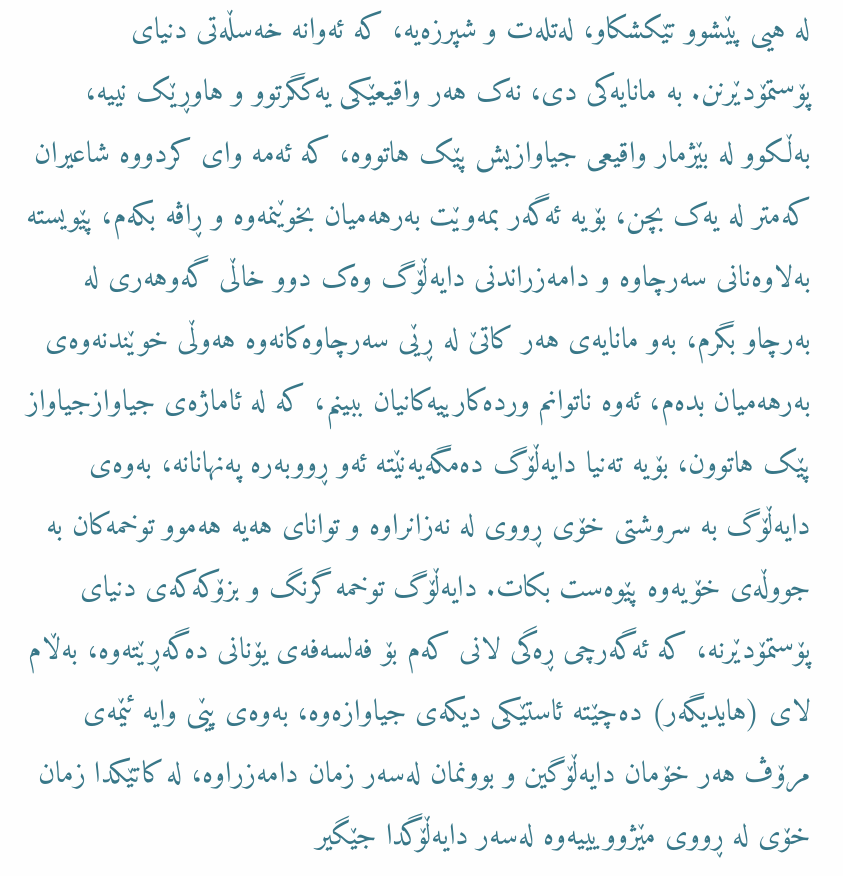لە هیی پێشوو تێکشکاو، لەتلەت و شپرزەیە، کە ئەوانە خەسڵەتی دنیای پۆستمۆدێرنن. بە مانایەکی دی، نەک هەر واقیعێکی یەکگرتوو و هاوڕێک نییە، بەڵکوو لە بێژمار واقیعی جیاوازیش پێک هاتووە، کە ئەمە وای کردووە شاعیران کەمتر لە یەک بچن، بۆیە ئەگەر بمەوێت بەرهەمیان بخوێنمەوە و ڕاڤە بکەم، پێویستە بەلاوەنانی سەرچاوە و دامەزراندنی دایەڵۆگ وەک دوو خاڵی گەوهەری لە بەرچاو بگرم، بەو مانایەی هەر کاتێ لە ڕێی سەرچاوەکانەوە هەوڵی خوێندنەوەی بەرهەمیان بدەم، ئەوە ناتوانم وردەکارییەکانیان ببینم، کە لە ئاماژەی جیاوازجیاواز پێک هاتوون، بۆیە تەنیا دایەڵۆگ دەمگەیەنێتە ئەو ڕووبەرە پەنهانانە، بەوەی دایەڵۆگ بە سروشتی خۆی ڕووی لە نەزانراوە و توانای هەیە هەموو توخمەکان بە جووڵەی خۆیەوە پێوەست بکات. دایەڵۆگ توخمە گرنگ و بزۆکەکەی دنیای پۆستمۆدێرنە، کە ئەگەرچی ڕەگی لانی کەم بۆ فەلسەفەی یۆنانی دەگەڕێتەوە، بەڵام لای (هایدیگەر) دەچێتە ئاستێکی دیکەی جیاوازەوە، بەوەی پێی وایە ئێمەی مرۆڤ هەر خۆمان دایەڵۆگین و بوونمان لەسەر زمان دامەزراوە، لە کاتێکدا زمان خۆی لە ڕووی مێژوویییەوە لەسەر دایەڵۆگدا جێگیر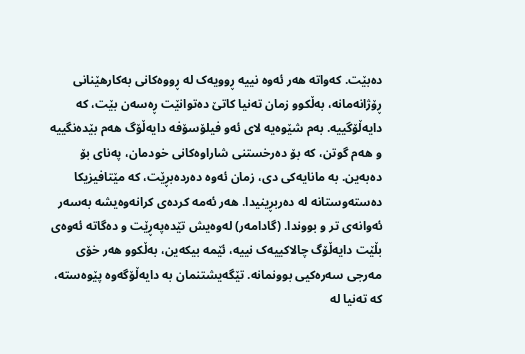دەبێت. کەواتە هەر ئەوە نییە ڕوویەک لە ڕووەکانی بەکارهێنانی ڕۆژانەمانە، بەڵکوو زمان تەنیا کاتێ دەتوانێت ڕەسەن بێت، کە دایەڵۆگییە. بەم شێوەیە لای ئەو فیلۆسۆفە دایەڵۆگ هەم بێدەنگییە و هەم گوتن، کە بۆ دەرخستنی شاراوەکانی خودمان، پەنای بۆ دەبەین. بە مانایەکی دی، زمان ئەوە دەردەبڕێت، کە مێتافیزیکا دەستەوستانە لە دەربڕینیدا. هەر ئەمە کردەی کرانەوەیشە بەسەر ئەوانەی تر و بووندا. (گادامەر) لەوەیش تێدەپەڕێت و دەگاتە ئەوەی بڵێت دایەڵۆگ چالاکییەک نییە، ئێمە بیکەین، بەڵکوو هەر خۆی مەرجی سەرەکیی بوونمانە. تێگەیشتنمان بە دایەڵۆگەوە پێوەستە، کە تەنیا لە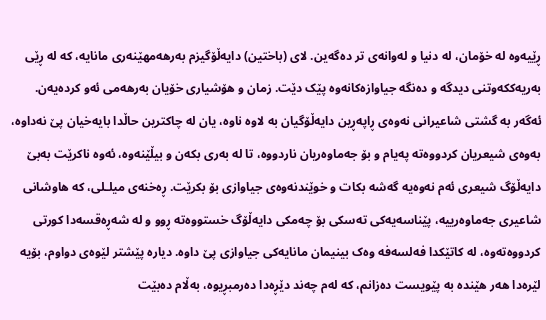ڕێیەوە لە خۆمان، لە دنیا و لەوانەی تر دەگەین. لای (باختین) دایەڵۆگیزم بەرهەمهێنەری مانایە، کە لە ڕێی بەریەککەوتنی دیدگە و دەنگە جیاوازەکانەوە پێک دێت. زمان و هۆشیاری خۆیان بەرهەمی ئەو کردەیەن.
ئەگەر بە گشتی شاعیرانی نەوەی ڕاپەڕین دایەڵۆگیان بە لاوە ناوە، یان لە چاکترین حاڵدا بایەخیان پێ نەداوە، بەوەی شیعریان کردووەتە پەیام و بۆ جەماوەریان ناردووە، تا لە بەری بکەن و بیڵێنەوە، ئەوە ناکرێت بەبێ دایەڵۆگ شیعری ئەم نەوەیە گەشە بکات و خوێندنەوەی جیاوازی بۆ بکرێت. ڕەخنەی میلـلی، کە هاوشانی شاعیری جەماوەرییە، پێناسەیەکی تەسکی بۆ چەمکی دایەڵۆگ خستووەتە ڕوو و لە شەڕەقسەدا کورتی کردووەتەوە، لە کاتێکدا فەلسەفە وەک بینیمان مانایەکی جیاوازی پێ داوە. دیارە پێشتر لێوەی دواوم، بۆیە لێرەدا هەر هێندە بە پێویست دەزانم، کە لەم چەند دێڕەدا دەرمبڕیوە، بەڵام دەبێت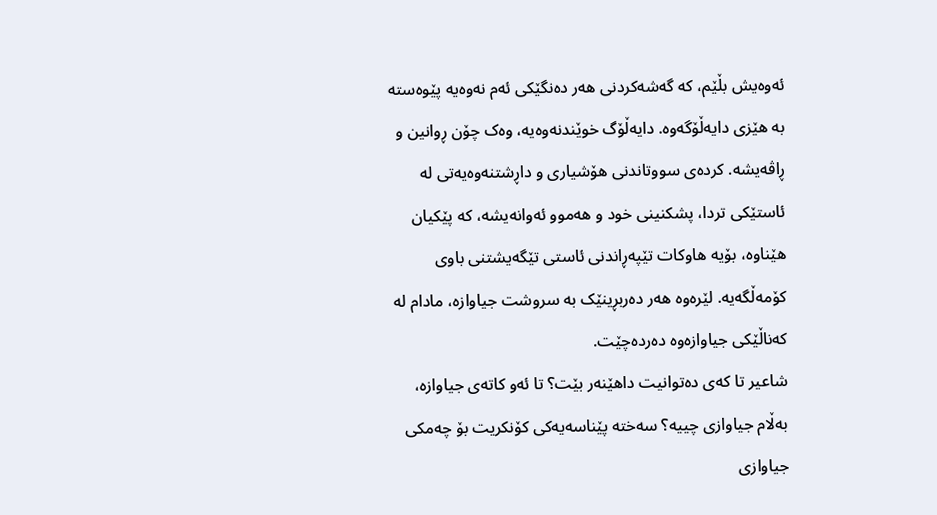ئەوەیش بڵێم، کە گەشەکردنی هەر دەنگێکی ئەم نەوەیە پێوەستە بە هێزی دایەڵۆگەوە. دایەڵۆگ خوێندنەوەیە، وەک چۆن ڕوانین و ڕاڤەیشە. کردەی سووتاندنی هۆشیاری و داڕشتنەوەیەتی لە ئاستێکی تردا، پشکنینی خود و هەموو ئەوانەیشە، کە پێکیان هێناوە، بۆیە هاوکات تێپەڕاندنی ئاستی تێگەیشتنی باوی کۆمەڵگەیە. لێرەوە هەر دەربڕینێک بە سروشت جیاوازە، مادام لە کەناڵێکی جیاوازەوە دەردەچێت.
شاعیر تا کەی دەتوانیت داهێنەر بێت؟ تا ئەو کاتەی جیاوازە، بەڵام جیاوازی چییە؟ سەختە پێناسەیەکی کۆنکریت بۆ چەمکی جیاوازی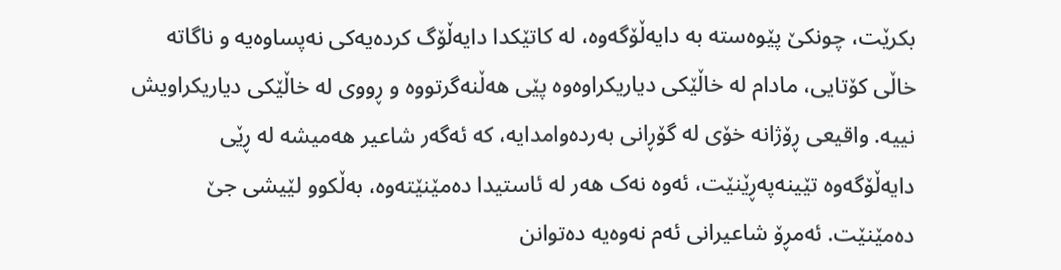بکرێت، چونکێ پێوەستە بە دایەڵۆگەوە، لە کاتێکدا دایەڵۆگ کردەیەکی نەپساوەیە و ناگاتە خاڵی کۆتایی، مادام لە خاڵێکی دیاریکراوەوە پێی هەڵنەگرتووە و ڕووی لە خاڵێکی دیاریکراویش نییە. واقیعی ڕۆژانە خۆی لە گۆڕانی بەردەوامدایە، کە ئەگەر شاعیر هەمیشە لە ڕێی دایەڵۆگەوە تێینەپەڕێنێت، ئەوە نەک هەر لە ئاستیدا دەمێنێتەوە، بەڵکوو لێیشی جێ دەمێنێت. ئەمڕۆ شاعیرانی ئەم نەوەیە دەتوانن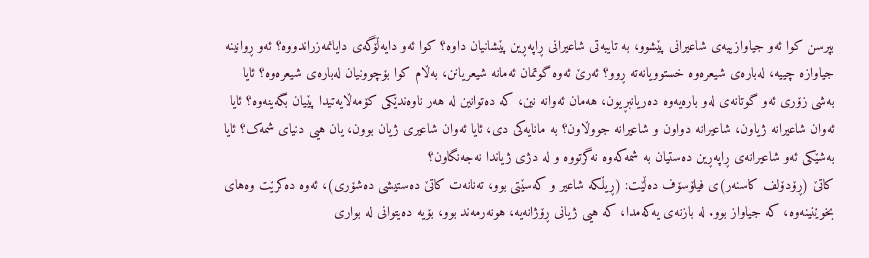بپرسن کوا ئەو جیاوازییەی شاعیرانی پێشوو، بە تایبەتی شاعیرانی ڕاپەڕین پێشانیان داوە؟ کوا ئەو دایەڵۆگەی دایانمەزراندووە؟ ئەو ڕوانینە جیاوازە چییە، لەبارەی شیعرەوە خستوویانەتە ڕوو؟ ئەرێ ئەوە گوتمان ئەمانە شیعریانن، بەڵام کوا بۆچوونیان لەبارەی شیعرەوە؟ ئایا بەشی زۆری ئەو گوتانەی لەو بارەیەوە دەریانبڕیون، هەمان ئەوانە نین، کە دەتوانین لە هەر ناوەندێکی کۆمەڵایەتیدا پێیان بگەینەوە؟ ئایا ئەوان شاعیرانە ژیاون، شاعیرانە دواون و شاعیرانە جووڵاون؟ بە مانایەکی دی، ئایا ئەوان شاعیری ژیان بوون، یان هیی دنیای شمەک؟ ئایا بەشێکی ئەو شاعیرانەی ڕاپەڕین دەستیان بە شمەکەوە نەگرتووە و لە دژی ژیاندا نەجەنگاون؟
کاتێ (ڕۆدۆلف کاسنەر)ی فیلۆسۆف دەڵێت: (ڕیڵکە شاعیر و کەسێتی بوو، تەنانەت کاتێ دەستیشی دەشۆری)، ئەوە دەکرێت وەهای بخوێنینەوە، کە جیاواز بوو. لە بازنەی یەکەمدا، کە هیی ژیانی ڕۆژانەیە، هونەرمەند بوو، بۆیە دەیتوانی لە بواری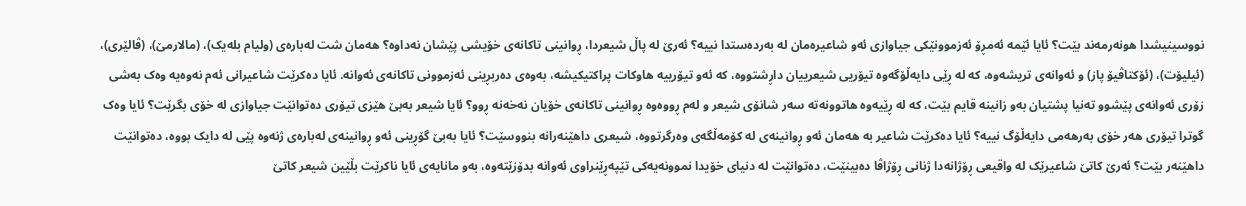نووسینیشدا هونەرمەند بێت؟ ئایا ئێمە ئەمڕۆ ئەزموونێکی جیاوازی ئەو شاعیرەمان لە بەردەستدا نییە؟ ئەرێ لە پاڵ شیعردا، ڕوانینی تاکانەی خۆیشی پێشان نەداوە؟ هەمان شت لەبارەی (ولیام بلەیک)، (مالارمێ)، (ڤالێری)، (ئیلیۆت)، (ئۆکتاڤیۆ پاز) و ئەوانەی تریشەوە، کە لە ڕێی دایەڵۆگەوە تیۆریی شیعرییان داڕشتووە، کە ئەو تیۆرییە هاوکات پراکتیکیشە، بەوەی دەربڕینی ئەزموونی تاکانەی ئەوانە. ئایا دەکرێت شاعیرانی ئەم نەوەیە وەک بەشی زۆری ئەوانەی پێشوو تەنیا پشتیان بەو زانینە قایم بێت، کە لە ڕێیەوە هاتوونەتە سەر شانۆی شیعر و لەم ڕووەوە ڕوانینی تاکانەی خۆیان نەخەنە ڕوو؟ ئایا شیعر بەبێ هێزی تیۆری دەتوانێت جیاوازی لە خۆی بگرێت؟ ئایا وەک گوترا تیۆری هەر خۆی بەرهەمی دایەڵۆگ نییە؟ ئایا دەکرێت شاعیر بە هەمان ئەو ڕوانینەی لە کۆمەڵگەی وەرگرتووە، شیعری داهێنەرانە بنووسێت؟ ئایا بەبێ گۆڕینی ئەو ڕوانینەی لەبارەی ژنەوە پێی لە دایک بووە، دەتوانێت داهێنەر بێت؟ ئەرێ کاتێ شاعیرێک لە واقیعی ڕۆژانەدا ژنانی ڕۆژاڤا دەبینێت، دەتوانێت لە دنیای خۆیدا نموونەیەکی تێپەڕێنراوی ئەوانە بدۆزێتەوە، بەو مانایەی ئایا ناکرێت بڵێین شیعر کاتێ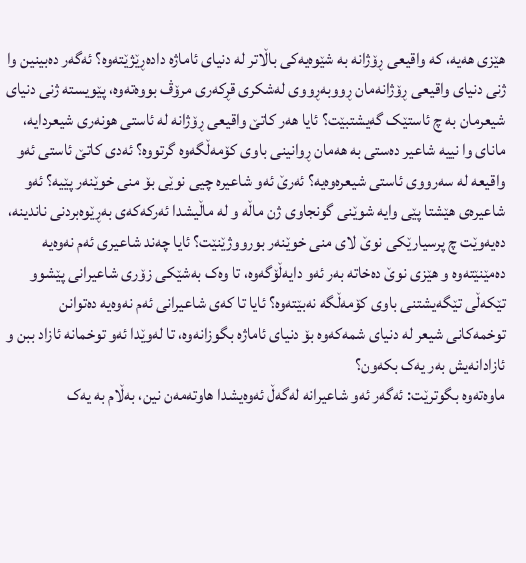هێزی هەیە، کە واقیعی ڕۆژانە بە شێوەیەکی باڵاتر لە دنیای ئاماژە دادەڕێژێتەوە؟ ئەگەر دەبینین وا ژنی دنیای واقیعی ڕۆژانەمان ڕووبەڕووی لەشکری قڕکەری مرۆڤ بووەتەوە، پێویستە ژنی دنیای شیعرمان بە چ ئاستێک گەیشتبێت؟ ئایا هەر کاتێ واقیعی ڕۆژانە لە ئاستی هونەری شیعردایە، مانای وا نییە شاعیر دەستی بە هەمان ڕوانینی باوی کۆمەڵگەوە گرتووە؟ ئەدی کاتێ ئاستی ئەو واقیعە لە سەرووی ئاستی شیعرەوەیە؟ ئەرێ ئەو شاعیرە چیی نوێی بۆ منی خوێنەر پێیە؟ ئەو شاعیرەی هێشتا پێی وایە شوێنی گونجاوی ژن ماڵە و لە ماڵیشدا ئەرکەکەی بەڕێوەبردنی ناندینە، دەیەوێت چ پرسیارێکی نوێ لای منی خوێنەر بورووژێنێت؟ ئایا چەند شاعیری ئەم نەوەیە دەمێنێتەوە و هێزی نوێ دەخاتە بەر ئەو دایەڵۆگەوە، تا وەک بەشێکی زۆری شاعیرانی پێشوو تێکەڵی تێگەیشتنی باوی کۆمەڵگە نەبێتەوە؟ ئایا تا کەی شاعیرانی ئەم نەوەیە دەتوانن توخمەکانی شیعر لە دنیای شمەکەوە بۆ دنیای ئاماژە بگوزانەوە، تا لەوێدا ئەو توخمانە ئازاد ببن و ئازادانەیش بەر یەک بکەون؟
ماوەتەوە بگوترێت: ئەگەر ئەو شاعیرانە لەگەڵ ئەوەیشدا هاوتەمەن نین، بەڵام بە یەک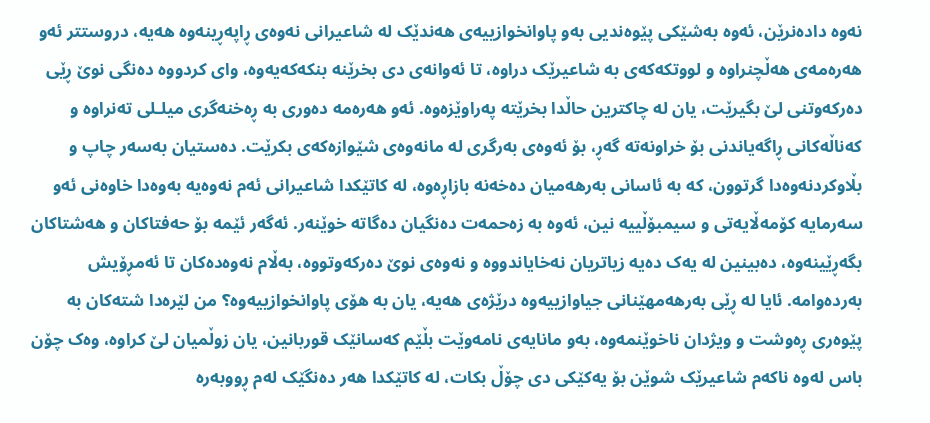نەوە دادەنرێن، ئەوە بەشێکی پێوەندیی بەو پاوانخوازییەی هەندێک لە شاعیرانی نەوەی ڕاپەڕینەوە هەیە، دروستتر ئەو هەرەمەی هەڵچنراوە و لووتکەکەی بە شاعیرێک دراوە، تا ئەوانەی دی بخرێنە بنکەکەیەوە، وای کردووە دەنگی نوێ ڕێی دەرکەوتنی لێ بگیرێت، یان لە چاکترین حاڵدا بخرێتە پەراوێزەوە. ئەو هەرەمە دەوری بە ڕەخنەگری میلـلی تەنراوە و کەناڵەکانی ڕاگەیاندنی بۆ خراونەتە گەڕ، بۆ ئەوەی بەرگری لە مانەوەی شێوازەکەی بکرێت. دەستیان بەسەر چاپ و بڵاوکردنەوەدا گرتوون، کە بە ئاسانی بەرهەمیان دەخەنە بازاڕەوە، لە کاتێکدا شاعیرانی ئەم نەوەیە بەوەدا خاوەنی ئەو سەرمایە کۆمەڵایەتی و سیمبۆڵییە نین، ئەوە بە زەحمەت دەنگیان دەگاتە خوێنەر. ئەگەر ئێمە بۆ حەفتاکان و هەشتاکان بگەڕێینەوە، دەبینین لە یەک دەیە زیاتریان نەخایاندووە و نەوەی نوێ دەرکەوتووە، بەڵام نەوەدەکان تا ئەمڕۆیش بەردەوامە. ئایا لە ڕێی بەرهەمهێنانی جیاوازییەوە درێژەی هەیە، یان بە هۆی پاوانخوازییەوە؟ من لێرەدا شتەکان بە پێوەری ڕەوشت و ویژدان ناخوێنمەوە، بەو مانایەی نامەوێت بڵێم کەسانێک قوربانین، یان زوڵمیان لێ کراوە، وەک چۆن باس لەوە ناکەم شاعیرێک شوێن بۆ یەکێکی دی چۆڵ بکات، لە کاتێکدا هەر دەنگێک لەم ڕووبەرە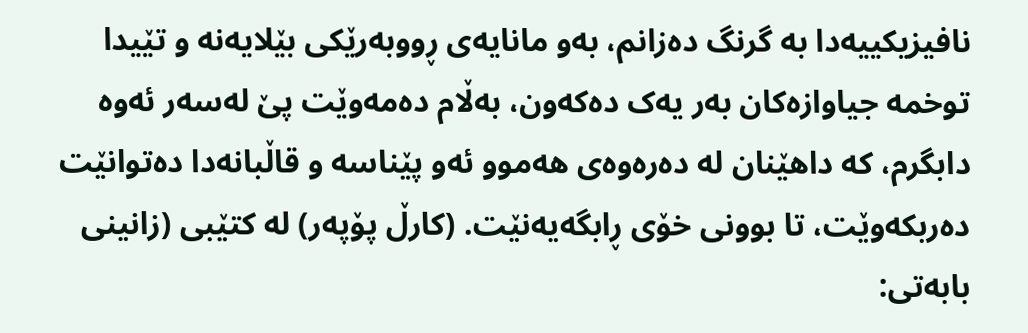نافیزیکییەدا بە گرنگ دەزانم، بەو مانایەی ڕووبەرێکی بێلایەنە و تێیدا توخمە جیاوازەکان بەر یەک دەکەون، بەڵام دەمەوێت پێ لەسەر ئەوە دابگرم، کە داهێنان لە دەرەوەی هەموو ئەو پێناسە و قاڵبانەدا دەتوانێت دەربکەوێت، تا بوونی خۆی ڕابگەیەنێت. (کارڵ پۆپەر) لە کتێبی (زانینی بابەتی: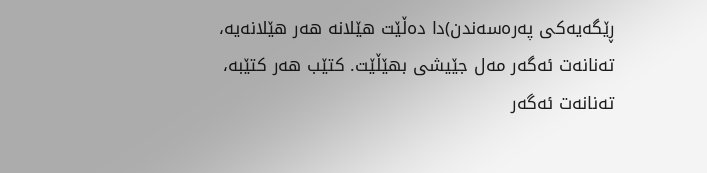ڕێگەیەکی پەرەسەندن)دا دەڵێت هێلانە هەر هێلانەیە، تەنانەت ئەگەر مەل جێیشی بهێڵێت. کتێب هەر کتێبە، تەنانەت ئەگەر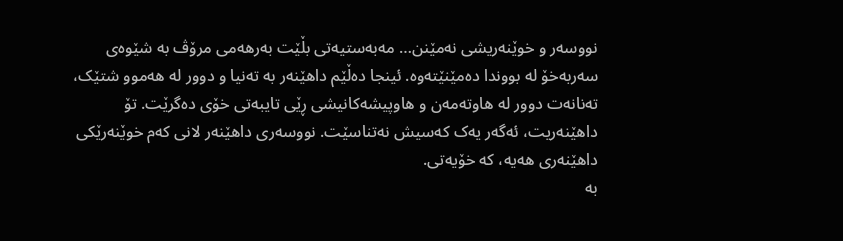نووسەر و خوێنەریشی نەمێنن… مەبەستیەتی بڵێت بەرهەمی مرۆڤ بە شێوەی سەربەخۆ لە بووندا دەمێنێتەوە. ئینجا دەڵێم داهێنەر بە تەنیا و دوور لە هەموو شتێک، تەنانەت دوور لە هاوتەمەن و هاوپیشەکانیشی ڕێی تایبەتی خۆی دەگرێت. تۆ داهێنەریت، ئەگەر یەک کەسیش نەتناسێت. نووسەری داهێنەر لانی کەم خوێنەرێکی داهێنەری هەیە، کە خۆیەتی.
بە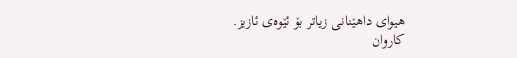هیوای داهێنانی زیاتر بۆ ئێوەی ئازیز.
کاروان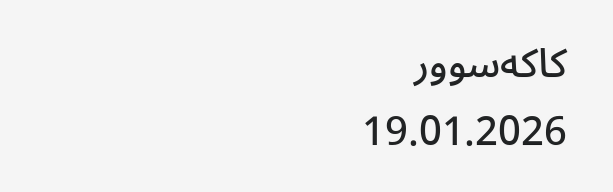کاکەسوور
19.01.2026